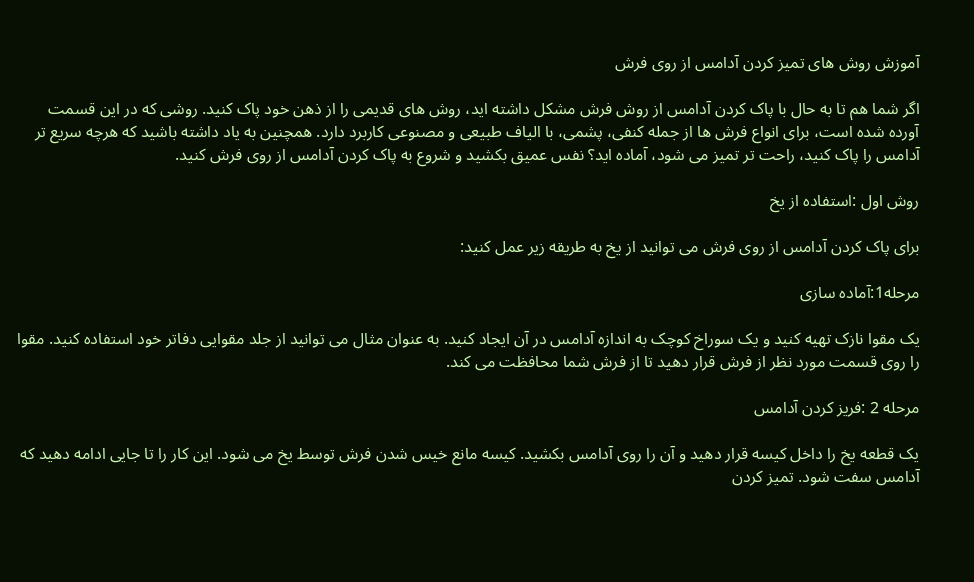آموزش روش های تمیز کردن آدامس از روی فرش

اگر شما هم تا به حال با پاک کردن آدامس از روش فرش مشکل داشته اید، روش های قدیمی را از ذهن خود پاک کنید. روشی که در این قسمت آورده شده است، برای انواع فرش ها از جمله کنفی، پشمی، با الیاف طبیعی و مصنوعی کاربرد دارد. همچنین به یاد داشته باشید که هرچه سریع تر آدامس را پاک کنید، راحت تر تمیز می شود، آماده اید؟ نفس عمیق بکشید و شروع به پاک کردن آدامس از روی فرش کنید.

روش اول :استفاده از یخ

برای پاک کردن آدامس از روی فرش می توانید از یخ به طریقه زیر عمل کنید:

مرحله1:آماده سازی

یک مقوا نازک تهیه کنید و یک سوراخ کوچک به اندازه آدامس در آن ایجاد کنید. به عنوان مثال می توانید از جلد مقوایی دفاتر خود استفاده کنید. مقوا را روی قسمت مورد نظر از فرش قرار دهید تا از فرش شما محافظت می کند.

مرحله 2 :فریز کردن آدامس

یک قطعه یخ را داخل کیسه قرار دهید و آن را روی آدامس بکشید. کیسه مانع خیس شدن فرش توسط یخ می شود. این کار را تا جایی ادامه دهید که آدامس سفت شود. تمیز کردن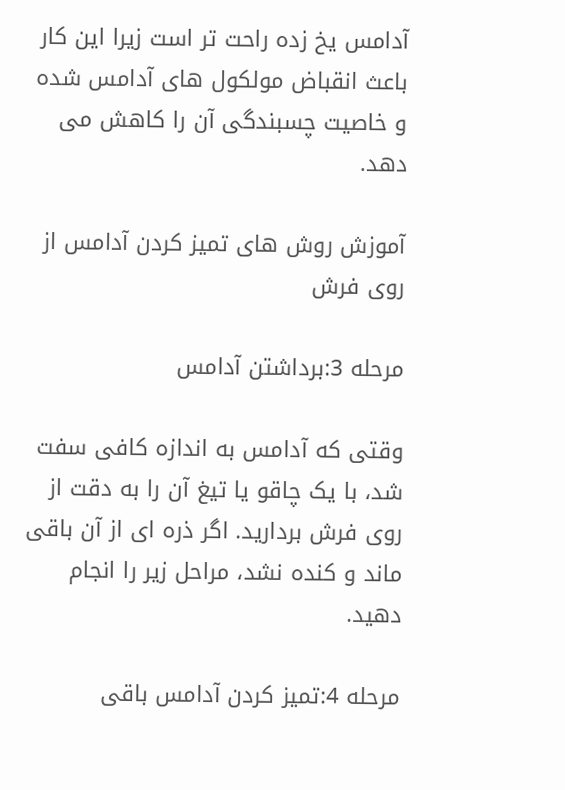آدامس یخ زده راحت تر است زیرا این کار باعث انقباض مولکول های آدامس شده و خاصیت چسبندگی آن را کاهش می دهد.

آموزش روش های تمیز کردن آدامس از روی فرش

مرحله 3:برداشتن آدامس

وقتی که آدامس به اندازه کافی سفت شد، با یک چاقو یا تیغ آن را به دقت از روی فرش بردارید. اگر ذره ای از آن باقی ماند و کنده نشد، مراحل زیر را انجام دهید.

مرحله 4:تمیز کردن آدامس باقی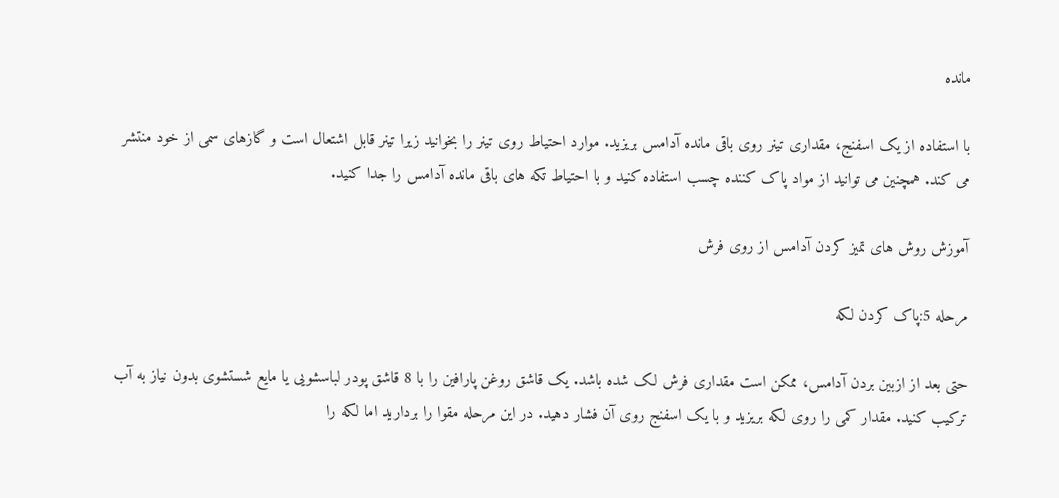مانده

با استفاده از یک اسفنج، مقداری تینر روی باقی مانده آدامس بریزید. موارد احتیاط روی تینر را بخوانید زیرا تینر قابل اشتعال است و گازهای سمی از خود منتشر می کند. همچنین می توانید از مواد پاک کننده چسب استفاده کنید و با احتیاط تکه های باقی مانده آدامس را جدا کنید.

آموزش روش های تمیز کردن آدامس از روی فرش

مرحله 5:پاک کردن لکه

حتی بعد از ازبین بردن آدامس، ممکن است مقداری فرش لک شده باشد. یک قاشق روغن پارافین را با 8 قاشق پودر لباسشویی یا مایع شستشوی بدون نیاز به آب ترکیب کنید. مقدار کمی را روی لکه بریزید و با یک اسفنج روی آن فشار دهید. در این مرحله مقوا را بردارید اما لکه را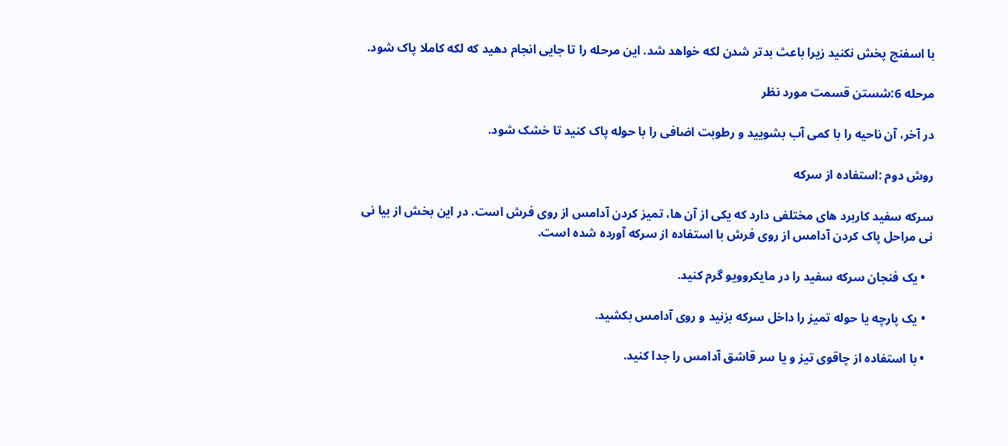با اسفنج پخش نکنید زیرا باعث بدتر شدن لکه خواهد شد. این مرحله را تا جایی انجام دهید که لکه کاملا پاک شود.

مرحله 6:شستن قسمت مورد نظر

در آخر، آن ناحیه را با کمی آب بشویید و رطوبت اضافی را با حوله پاک کنید تا خشک شود.

روش دوم :استفاده از سرکه

سرکه سفید کاربرد های مختلفی دارد که یکی از آن ها، تمیز کردن آدامس از روی فرش است. در این بخش از بیا نی نی مراحل پاک کردن آدامس از روی فرش با استفاده از سرکه آورده شده است.

  • یک فنجان سرکه سفید را در مایکروویو گرم کنید.

  • یک پارچه یا حوله تمیز را داخل سرکه بزنید و روی آدامس بکشید.

  • با استفاده از چاقوی تیز و یا سر قاشق آدامس را جدا کنید.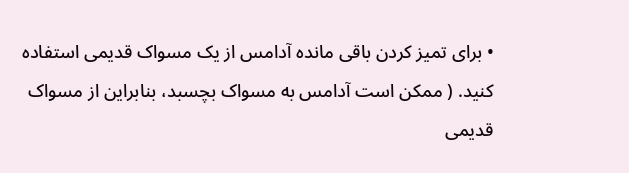• برای تمیز کردن باقی مانده آدامس از یک مسواک قدیمی استفاده کنید. ( ممکن است آدامس به مسواک بچسبد، بنابراین از مسواک قدیمی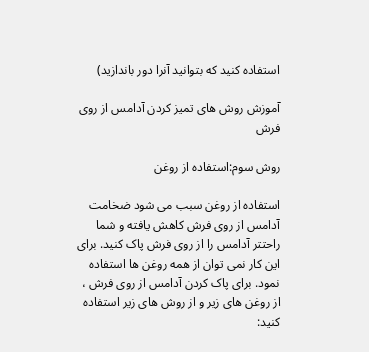استفاده کنید که بتوانید آنرا دور باندازید)

آموزش روش های تمیز کردن آدامس از روی فرش

روش سوم:استفاده از روغن

استفاده از روغن سبب می شود ضخامت آدامس از روی فرش کاهش یافته و شما راحتتر آدامس را از روی فرش پاک کنید. برای این کار نمی توان از همه روغن ها استفاده نمود. برای پاک کردن آدامس از روی فرش ، از روغن های زیر و از روش های زیر استفاده کنید: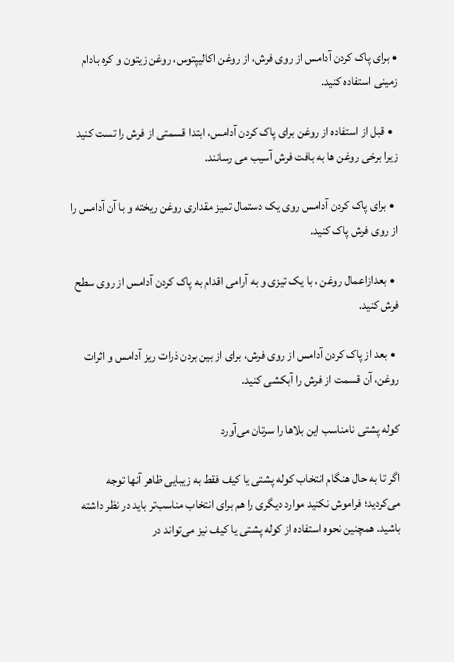• برای پاک کردن آدامس از روی فرش، از روغن اکالیپتوس، روغن زیتون و کره بادام زمینی استفاده کنید.

  • قبل از استفاده از روغن برای پاک کردن آدامس، ابتدا قسمتی از فرش را تست کنید زیرا برخی روغن ها به بافت فرش آسیب می رسانند.

  • برای پاک کردن آدامس روی یک دستمال تمیز مقداری روغن ریخته و با آن آدامس را از روی فرش پاک کنید.

  • بعدازاعمال روغن ، با یک تیزی و به آرامی اقدام به پاک کردن آدامس از روی سطح فرش کنید.

  • بعد از پاک کردن آدامس از روی فرش، برای از بین بردن ذرات ریز آدامس و اثرات روغن، آن قسمت از فرش را آبکشی کنید.

کوله پشتی نامناسب این بلاها را سرتان می‌آورد

اگر تا به حال هنگام انتخاب کوله پشتی یا کیف فقط به زیبایی ظاهر آنها توجه می‌کردید؛ فراموش نکنید موارد دیگری را هم برای انتخاب مناسب‌تر باید در نظر داشته باشید. همچنین نحوه استفاده از کوله پشتی یا کیف نیز می‌تواند در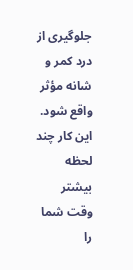جلوگیری از درد کمر و شانه مؤثر واقع شود. این کار چند لحظه بیشتر وقت شما را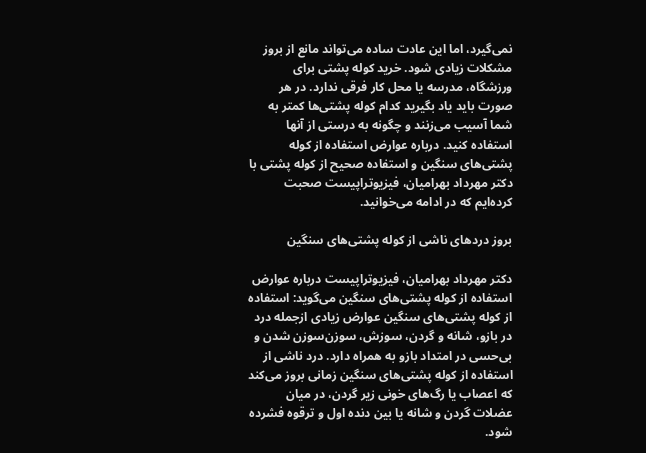نمی‌گیرد، اما این عادت ساده می‌تواند مانع از بروز مشکلات زیادی شود. خرید کوله پشتی برای ورزشگاه، مدرسه یا محل کار فرقی ندارد. در هر صورت باید یاد بگیرید کدام کوله پشتی‌ها کمتر به شما آسیب می‌زنند و چگونه به درستی از آنها استفاده کنید. درباره عوارض استفاده از کوله پشتی‌های سنگین و استفاده صحیح از کوله پشتی با دکتر مهرداد بهرامیان، فیزیوتراپیست صحبت کرده‌ایم که در ادامه می‌خوانید.

بروز دردهای ناشی از کوله پشتی‌های سنگین

دکتر مهرداد بهرامیان، فیزیوتراپیست درباره عوارض استفاده از کوله پشتی‌های سنگین می‌گوید: استفاده از کوله پشتی‌های سنگین عوارض زیادی ازجمله درد در بازو، شانه و گردن، سوزش، سوزن‌سوزن شدن و بی‌حسی در امتداد بازو به همراه دارد. درد ناشی از استفاده از کوله پشتی‌های سنگین زمانی بروز می‌کند که اعصاب یا رگ‌های خونی زیر گردن، در میان عضلات گردن و شانه یا بین دنده اول و ترقوه فشرده شود.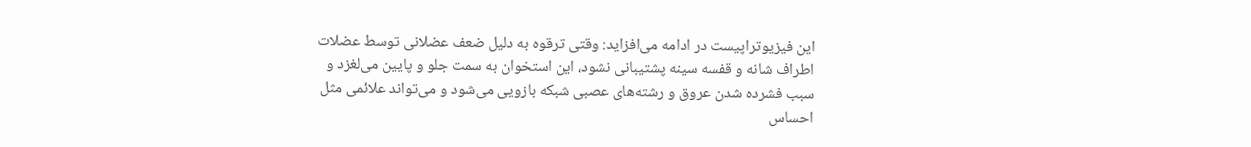این فیزیوتراپیست در ادامه می‌افزاید: وقتی ترقوه به دلیل ضعف عضلانی توسط عضلات اطراف شانه و قفسه سینه پشتیبانی نشود، این استخوان به سمت جلو و پایین می‌لغزد و سبب فشرده شدن عروق و رشته‌های عصبی شبکه بازویی می‌شود و می‌تواند علائمی مثل احساس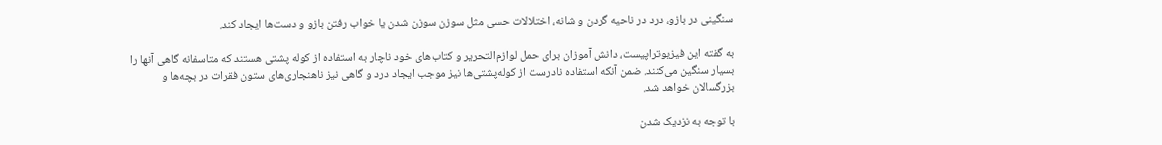سنگینی در بازو، درد در ناحیه گردن و شانه، اختلالات حسی مثل سوزن سوزن شدن یا خواب رفتن بازو و دست‌ها ایجاد کند.

به گفته این فیزیوتراپیست، دانش آموزان برای حمل لوازم‌التحریر و کتاب‌های خود ناچار به استفاده از کوله پشتی هستند که متاسفانه گاهی آنها را بسیار سنگین می‌کنند. ضمن آنکه استفاده نادرست از کوله‌پشتی‌ها نیز موجب ایجاد درد و گاهی نیز ناهنجاری‌های ستون فقرات در بچه‌ها و بزرگسالان خواهد شد.

با توجه به نزدیک شدن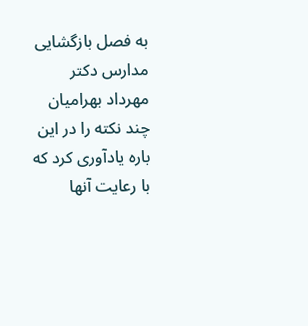به فصل بازگشایی مدارس دکتر مهرداد بهرامیان چند نکته را در این باره یادآوری کرد که با رعایت آنها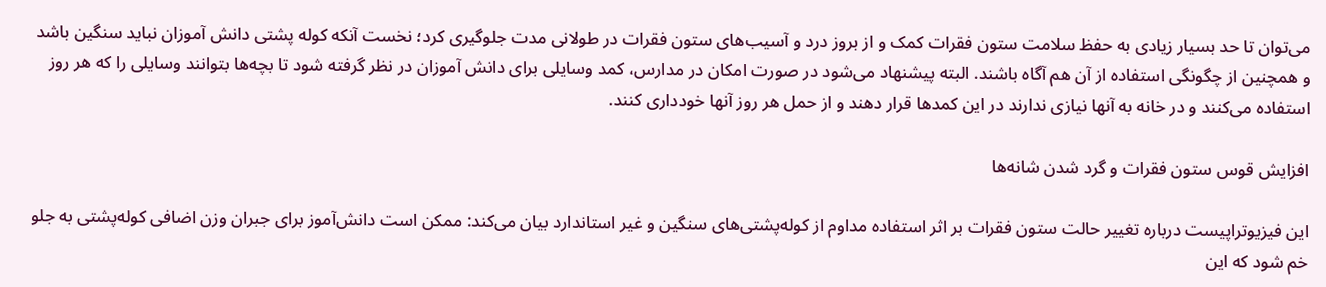می‌توان تا حد بسیار زیادی به حفظ سلامت ستون فقرات کمک و از بروز درد و آسیب‌های ستون فقرات در طولانی مدت جلوگیری کرد؛ نخست آنکه کوله پشتی دانش آموزان نباید سنگین باشد و همچنین از چگونگی استفاده از آن هم آگاه باشند. البته پیشنهاد می‌شود در صورت امکان در مدارس، کمد وسایلی برای دانش آموزان در نظر گرفته شود تا بچه‌ها بتوانند وسایلی را که هر روز استفاده می‌کنند و در خانه به آنها نیازی ندارند در این کمدها قرار دهند و از حمل هر روز آنها خودداری کنند.

افزایش قوس ستون فقرات و گرد شدن شانه‌ها

این فیزیوتراپیست درباره تغییر حالت ستون فقرات بر اثر استفاده مداوم از کوله‌پشتی‌های سنگین و غیر استاندارد بیان می‌کند: ممکن است دانش‌آموز برای جبران وزن اضافی کوله‌پشتی به جلو خم شود که این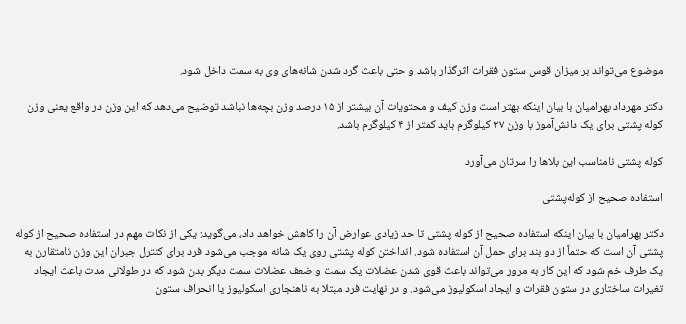موضوع می‌تواند بر میزان قوس ستون فقرات اثرگذار باشد و حتی باعث گرد شدن شانه‌های وی به سمت داخل شود.

دکتر مهرداد بهرامیان با بیان اینکه بهتر است وزن کیف و محتویات آن بیشتر از ۱۵ درصد وزن بچه‌ها نباشد توضیح می‌دهد که این وزن در واقع یعنی وزن کوله پشتی برای یک دانش‌آموز با وزن ۲۷ کیلوگرم باید کمتر از ۴ کیلوگرم باشد.

کوله پشتی نامناسب این بلاها را سرتان می‌آورد

استفاده صحیح از کوله‌پشتی

دکتر بهرامیان با بیان اینکه استفاده صحیح از کوله پشتی تا حد زیادی عوارض آن را کاهش خواهد داد، می‌گوید: یکی از نکات مهم در استفاده صحیح از کوله پشتی آن است که حتماً از دو بند برای حمل آن استفاده شود. انداختن کوله پشتی روی یک شانه موجب می‌شود فرد برای کنترل جبران این وزن نامتقارن به یک طرف خم شود که این کار به مرور می‌تواند باعث قوی شدن عضلات یک سمت و ضعف عضلات سمت دیگر بدن شود که در طولانی مدت باعث ایجاد تغیرات ساختاری در ستون فقرات و ایجاد اسکولیوز می‌شود. و در نهایت فرد مبتلا به ناهنجاری اسکولیوز یا انحراف ستون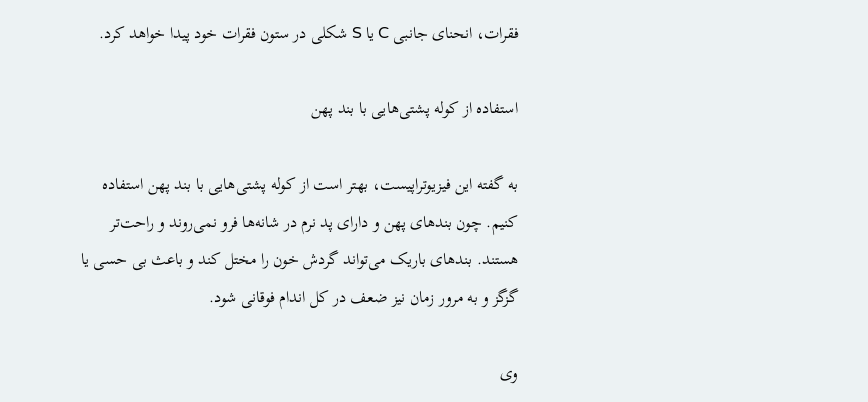فقرات، انحنای جانبی C یا S شکلی در ستون فقرات خود پیدا خواهد کرد.

استفاده از کوله پشتی‌هایی با بند پهن

به گفته این فیزیوتراپیست، بهتر است از کوله پشتی‌هایی با بند پهن استفاده کنیم. چون بندهای پهن و دارای پد نرم در شانه‌ها فرو نمی‌روند و راحت‌تر هستند. بندهای باریک می‌تواند گردش خون را مختل کند و باعث بی حسی یا گزگز و به مرور زمان نیز ضعف در کل اندام فوقانی شود.

وی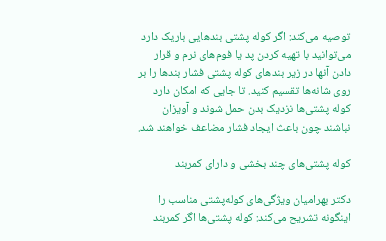توصیه می‌کند: اگر کوله پشتی بندهایی باریک دارد می‌توانید با تهیه کردن پد یا فوم‌های نرم و قرار دادن آنها در زیر بندهای کوله پشتی فشار بندها را بر روی شانه‌ها تقسیم کنید. تا جایی که امکان دارد کوله پشتی‌ها نزدیک بدن حمل شوند و آویزان نباشند چون باعث ایجاد فشار مضاعف خواهند شد.

کوله پشتی‌های چند بخشی و دارای کمربند

دکتر بهرامیان ویژگی‌های کوله‌پشتی مناسب را اینگونه تشریح می‌کند: کوله پشتی‌ها اگر کمربند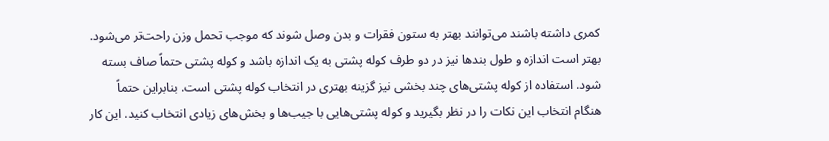کمری داشته باشند می‌توانند بهتر به ستون فقرات و بدن وصل شوند که موجب تحمل وزن راحت‌تر می‌شود. بهتر است اندازه و طول بندها نیز در دو طرف کوله پشتی به یک اندازه باشد و کوله پشتی حتماً صاف بسته شود. استفاده از کوله پشتی‌های چند بخشی نیز گزینه بهتری در انتخاب کوله پشتی است. بنابراین حتماً هنگام انتخاب این نکات را در نظر بگیرید و کوله پشتی‌هایی با جیب‌ها و بخش‌های زیادی انتخاب کنید. این کار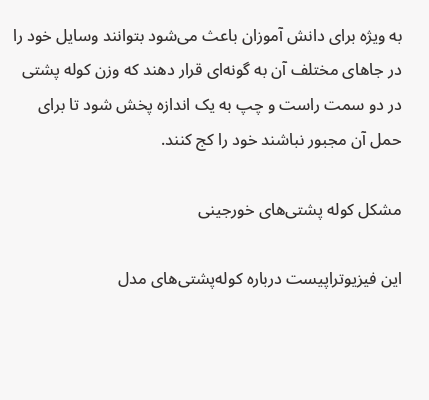به ویژه برای دانش آموزان باعث می‌شود بتوانند وسایل خود را در جاهای مختلف آن به گونه‌ای قرار دهند که وزن کوله پشتی در دو سمت راست و چپ به یک اندازه پخش شود تا برای حمل آن مجبور نباشند خود را کج کنند.

مشکل کوله پشتی‌های خورجینی

این فیزیوتراپیست درباره کوله‌پشتی‌های مدل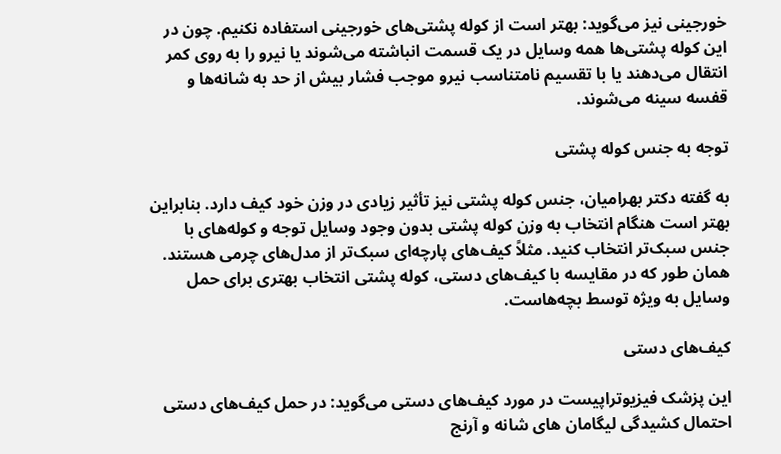خورجینی نیز می‌گوید: بهتر است از کوله پشتی‌های خورجینی استفاده نکنیم. چون در این کوله پشتی‌ها همه وسایل در یک قسمت انباشته می‌شوند یا نیرو را به روی کمر انتقال می‌دهند یا با تقسیم نامتناسب نیرو موجب فشار بیش از حد به شانه‌ها و قفسه سینه می‌شوند.

توجه به جنس کوله پشتی

به گفته دکتر بهرامیان، جنس کوله پشتی نیز تأثیر زیادی در وزن خود کیف دارد. بنابراین بهتر است هنگام انتخاب به وزن کوله پشتی بدون وجود وسایل توجه و کوله‌های با جنس سبک‌تر انتخاب کنید. مثلاً کیف‌های پارچه‌ای سبک‌تر از مدل‌های چرمی هستند. همان طور که در مقایسه با کیف‌های دستی، کوله پشتی انتخاب بهتری برای حمل وسایل به ویژه توسط بچه‌هاست.

کیف‌های دستی

این پزشک فیزیوتراپیست در مورد کیف‌های دستی می‌گوید: در حمل کیف‌های دستی احتمال کشیدگی لیگامان های شانه و آرنج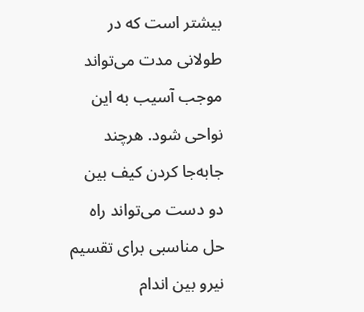بیشتر است که در طولانی مدت می‌تواند موجب آسیب به این نواحی شود. هرچند جابه‌جا کردن کیف بین دو دست می‌تواند راه حل مناسبی برای تقسیم نیرو بین اندام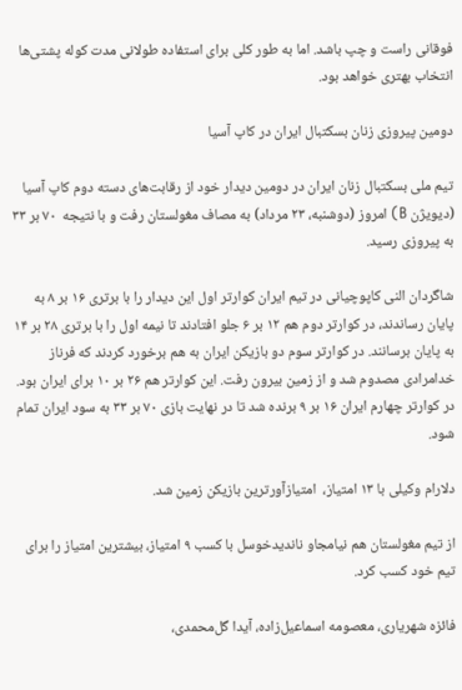فوقانی راست و چپ باشد. اما به طور کلی برای استفاده طولانی مدت کوله پشتی‌ها انتخاب بهتری خواهد بود.

دومین پیروزی زنان بسکتبال ایران در کاپ آسیا

تیم ملی بسکتبال زنان ایران در دومین دیدار خود از رقابت‌های دسته دوم کاپ آسیا (دیویژن B) امروز (دوشنبه، ۲۳ مرداد) به مصاف مغولستان رفت و با نتیجه  ۷۰ بر ۳۳ به پیروزی رسید.

شاگردان النی کاپوچیانی در تیم ایران کوارتر اول این دیدار را با برتری ۱۶ بر ۸ به پایان رساندند، در کوارتر دوم هم ۱۲ بر ۶ جلو افتادند تا نیمه اول را با برتری ۲۸ بر ۱۴ به پایان برسانند. در کوارتر سوم دو بازیکن ایران به هم برخورد کردند که فرناز خدامرادی مصدوم شد و از زمین بیرون رفت. این کوارتر هم ۲۶ بر ۱۰ برای ایران بود. در کوارتر چهارم ایران ۱۶ بر ۹ برنده شد تا در نهایت بازی ۷۰ بر ۳۳ به سود ایران تمام شود.

دلارام وکیلی با ۱۳ امتیاز،  امتیازآورترین بازیکن زمین شد.

از تیم مغولستان هم نیامجاو ناندیدخوسل با کسب ۹ امتیاز، بیشترین امتیاز را برای تیم خود کسب کرد.

فائزه شهریاری، معصومه اسماعیل‌زاده، آیدا گل‌محمدی،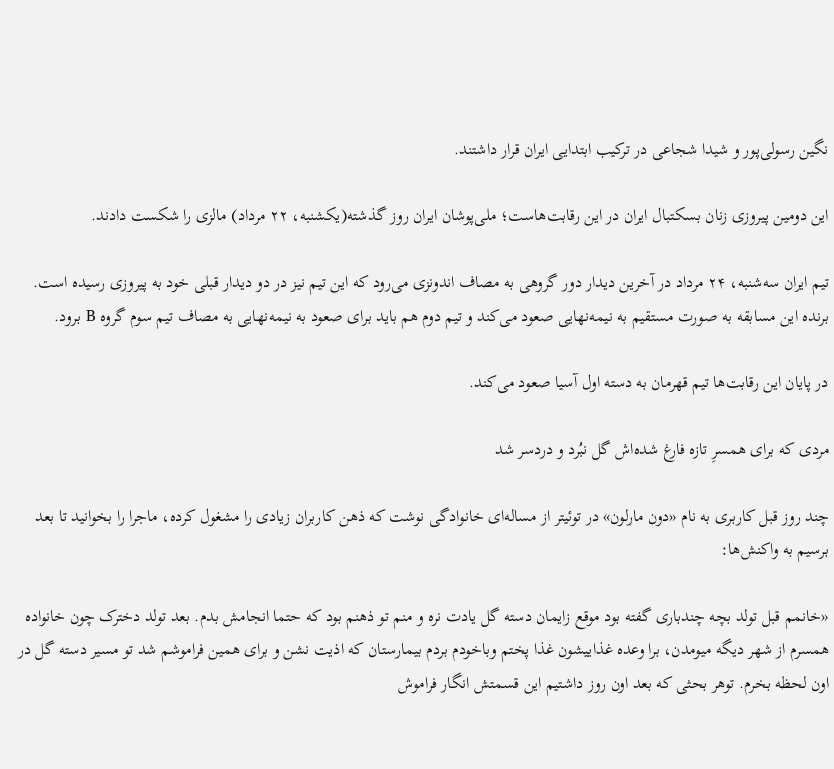نگین رسولی‌پور و شیدا شجاعی در ترکیب ابتدایی ایران قرار داشتند.

این دومین پیروزی زنان بسکتبال ایران در این رقابت‌هاست؛ ملی‌پوشان ایران روز گذشته(یکشنبه، ۲۲ مرداد) مالزی را شکست دادند.

تیم ایران سه‌شنبه، ۲۴ مرداد در آخرین دیدار دور گروهی به مصاف اندونزی می‌رود که این تیم نیز در دو دیدار قبلی خود به پیروزی رسیده است. برنده این مسابقه به صورت مستقیم به نیمه‌نهایی صعود می‌کند و تیم دوم هم باید برای صعود به نیمه‌نهایی به مصاف تیم سوم گروه B برود.

در پایان این رقابت‌ها تیم قهرمان به دسته اول آسیا صعود می‌کند.

مردی که برای همسرِ تازه فارغ شده‌اش گل نبُرد و دردسر شد

چند روز قبل کاربری به نام «دون مارلون» در توئیتر از مساله‌ای خانوادگی نوشت که ذهن کاربران زیادی را مشغول کرده، ماجرا را بخوانید تا بعد برسیم به واکنش‌ها:

«خانمم قبل تولد بچه چندباری گفته بود موقع زایمان دسته گل یادت نره و منم تو ذهنم بود که حتما انجامش بدم. بعد تولد دخترک چون خانواده همسرم از شهر دیگه میومدن، برا وعده غذاییشون غذا پختم وباخودم بردم بیمارستان که اذیت نشن و برای همین فراموشم شد تو مسیر دسته گل در اون لحظه بخرم. توهر بحثی که بعد اون روز داشتیم این قسمتش انگار فراموش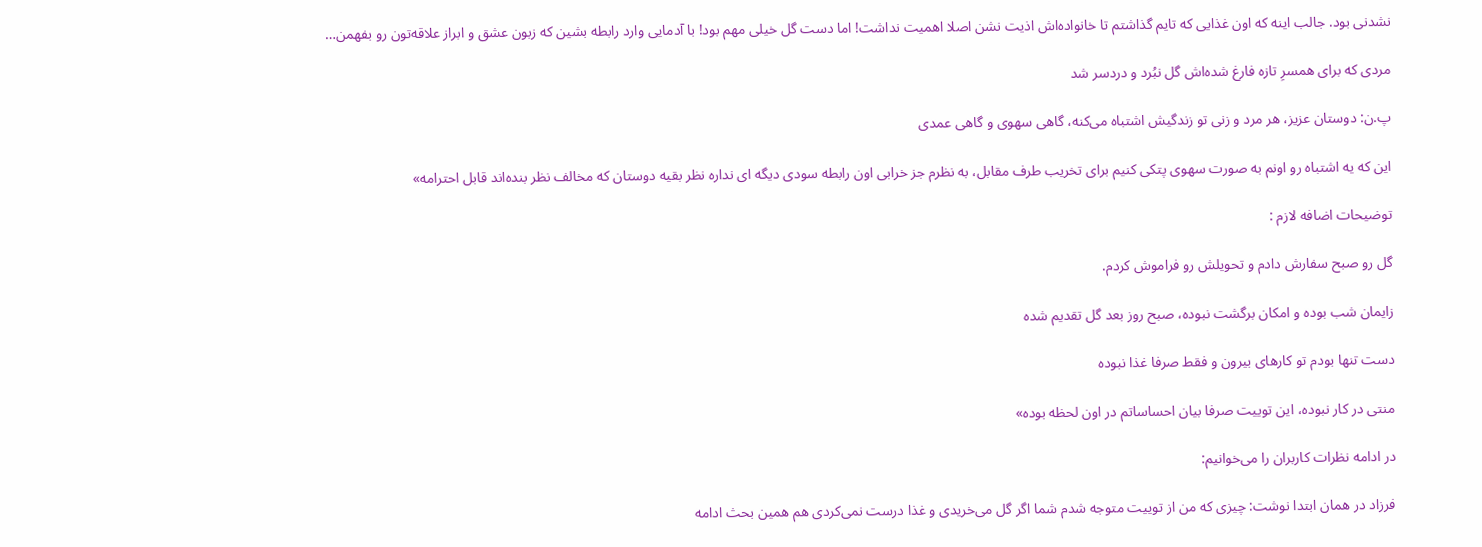نشدنی بود. جالب اینه که اون غذایی که تایم گذاشتم تا خانواده‌اش اذیت نشن اصلا اهمیت نداشت! اما دست گل خیلی مهم بود! با آدمایی وارد رابطه بشین که زبون عشق و ابراز علاقه‌تون رو بفهمن…

مردی که برای همسرِ تازه فارغ شده‌اش گل نبُرد و دردسر شد

پ.ن: دوستان عزیز، هر مرد و زنی تو زندگیش اشتباه می‌کنه، گاهی سهوی و گاهی عمدی

این که یه اشتباه رو اونم به صورت سهوی پتکی کنیم برای تخریب طرف مقابل، به نظرم جز خرابی اون رابطه سودی دیگه ای نداره نظر بقیه دوستان که مخالف نظر بنده‌اند قابل احترامه»

توضیحات اضافه لازم :

گل رو صبح سفارش دادم و تحویلش رو فراموش کردم.

زایمان شب بوده و امکان برگشت نبوده، صبح روز بعد گل تقدیم شده

دست تنها بودم تو کارهای بیرون و فقط صرفا غذا نبوده

منتی در کار نبوده، این توییت صرفا بیان احساساتم در اون لحظه بوده»

در ادامه نظرات کاربران را می‌خوانیم:

فرزاد در همان ابتدا نوشت: چیزی که من از توییت متوجه شدم شما اگر گل می‌خریدی و غذا درست نمی‌کردی هم همین بحث ادامه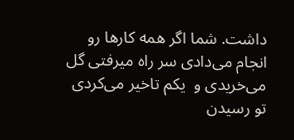داشت. شما اگر همه کارها رو انجام می‌دادی سر راه میرفتی گل می‌خریدی و  یکم تاخیر می‌کردی تو رسیدن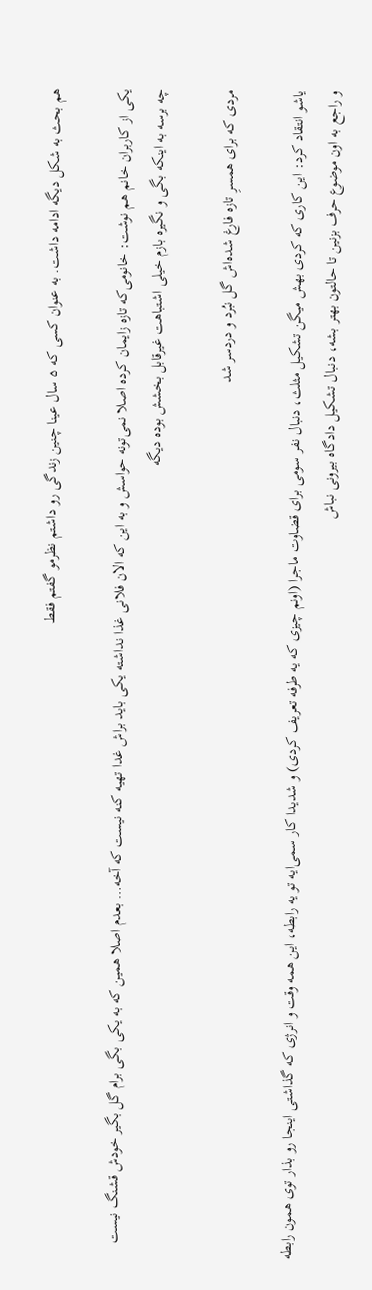هم بحث به شکل دیگه ادامه داشت. به عنوان کسی که ۵ سال عینا چنین زندگی رو داشتم نظرمو گفتم فقط

یکی از کاربران خانم هم نوشت: خانومی‌که تازه زایمان کرده اصلا نمی‌تونه حواسش و به این که الان فلانی غذا نداشته یکی باید براش غدا تهیه کنه نیست که آخه… بعدم اصلا همین که به یکی بگی برام گل بگیر خودش قشنگ نیست چه برسه به اینکه بگی و نگیره بازم خیلی اشتباهت غیرقابل بخشش بوده دیگه

مردی که برای همسرِ تازه فارغ شده‌اش گل نبُرد و دردسر شد

یاشو انتقاد کرد: این کاری که کردی بهش میگن تشکیل مثلث، دنبال نفر سومی برای قضاوت ماجرا (اونم چیزی که یه طرفه تعریف کردی) و شدیدا کار سمی‌ایه تو یه رابطه، این همه وقت و انرژی که گذاشتی اینجا رو بذار توی همون رابطه و راجع به اون موضوع حرف بزنین تا حالتون بهتر بشه، دنبال تشکیل دادگاه بیرونی نباش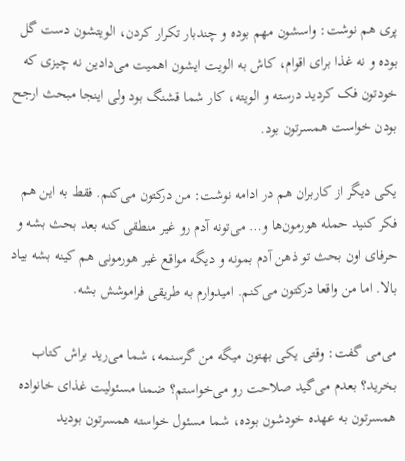پری هم نوشت: واسشون مهم بوده و چندبار تکرار کردن، الویتشون دست گل بوده و نه غذا براى اقوام، کاش به الویت ایشون اهمیت مى‌دادین نه چیزى که خودتون فک کردید درسته و الویته، کار شما قشنگ بود ولى اینجا مبحث ارجح بودن خواست همسرتون بود.

یکی دیگر از کاربران هم در ادامه نوشت: من درکتون می‌کنم. فقط به این هم فکر کنید حمله هورمون‌ها و… می‌تونه آدم رو غیر منطقی کنه بعد بحث بشه و حرفای اون بحث تو ذهن آدم بمونه و دیگه مواقع غیر هورمونی هم کینه بشه بیاد بالا. اما من واقعا درکتون می‌کنم. امیدوارم به طریقی فراموشش بشه.

می‌می گفت: وقتی یکی بهتون میگه من گرسنمه، شما می‌رید براش کتاب بخرید؟ بعدم می‌گید صلاحت رو می‌خواستم؟ ضمنا مسئولیت غذای خانواده همسرتون به عهده خودشون بوده، شما مسئول خواسته همسرتون بودید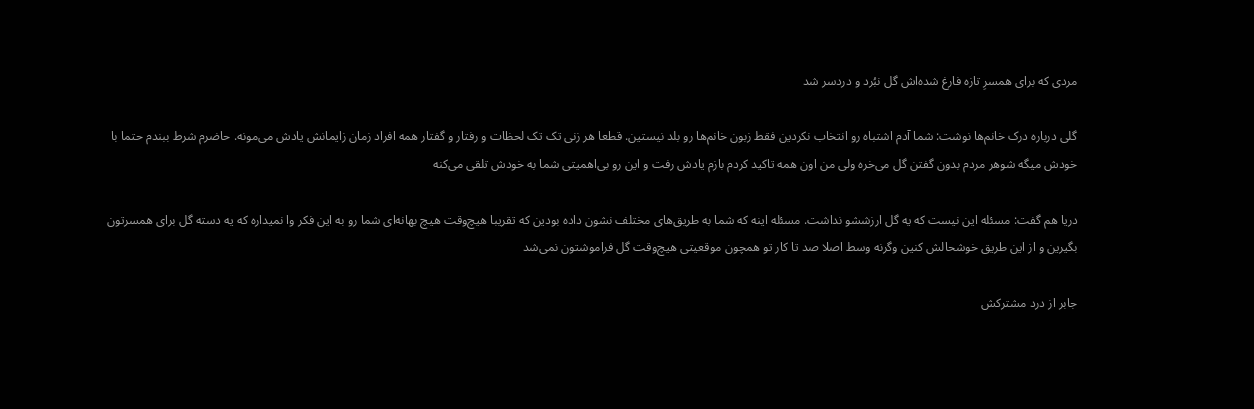مردی که برای همسرِ تازه فارغ شده‌اش گل نبُرد و دردسر شد

گلی درباره درک خانم‌ها نوشت: شما آدم اشتباه رو انتخاب نکردین فقط زبون خانم‌ها رو بلد نیستین. قطعا هر زنی تک تک لحظات و رفتار و گفتار همه افراد زمان زایمانش یادش می‌مونه. حاضرم شرط ببندم حتما با خودش میگه شوهر مردم بدون گفتن گل می‌خره ولی من اون همه تاکید کردم بازم یادش رفت و این رو بی‌اهمیتی شما به خودش تلقی می‌کنه

دریا هم گفت: مسئله این نیست که یه گل ارزششو نداشت. مسئله اینه که شما به طریق‌های مختلف نشون داده بودین که تقریبا هیچ‌وقت هیچ بهانه‌ای شما رو به این فکر وا نمیداره که یه دسته گل برای همسرتون بگیرین و از‌ این طریق خوشحالش کنین وگرنه وسط اصلا صد تا کار تو همچون موقعیتی هیچ‌وقت گل فراموشتون نمی‌شد

جابر از درد مشترکش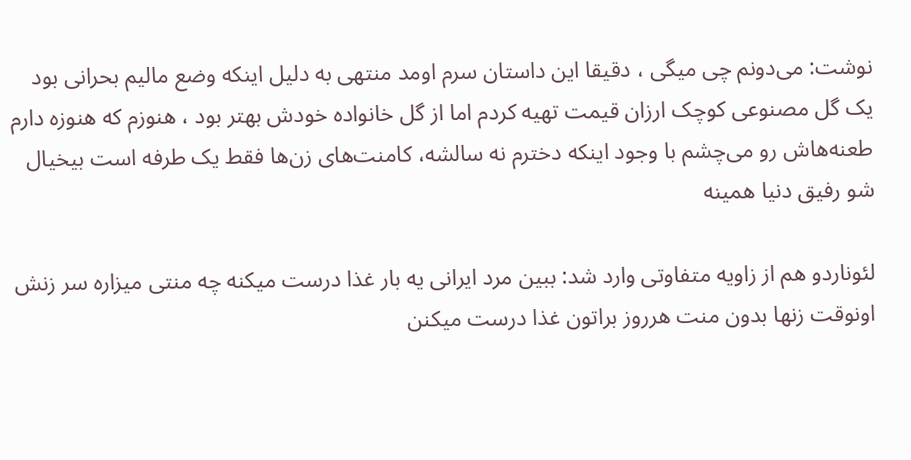نوشت: می‌دونم چی میگی ، دقیقا این داستان سرم اومد منتهی به دلیل اینکه وضع مالیم بحرانی بود یک گل مصنوعی کوچک ارزان قیمت تهیه کردم اما از گل خانواده خودش بهتر بود ، هنوزم که هنوزه دارم طعنه‌هاش رو می‌چشم با وجود اینکه دخترم نه سالشه، کامنت‌های زن‌ها فقط یک طرفه است بیخیال شو رفیق دنیا همینه

لئوناردو هم از زاویه متفاوتی وارد شد: ببین مرد ایرانی یه بار غذا درست میکنه چه منتی میزاره سر زنش اونوقت زنها بدون‌ منت هرروز براتون غذا درست میکنن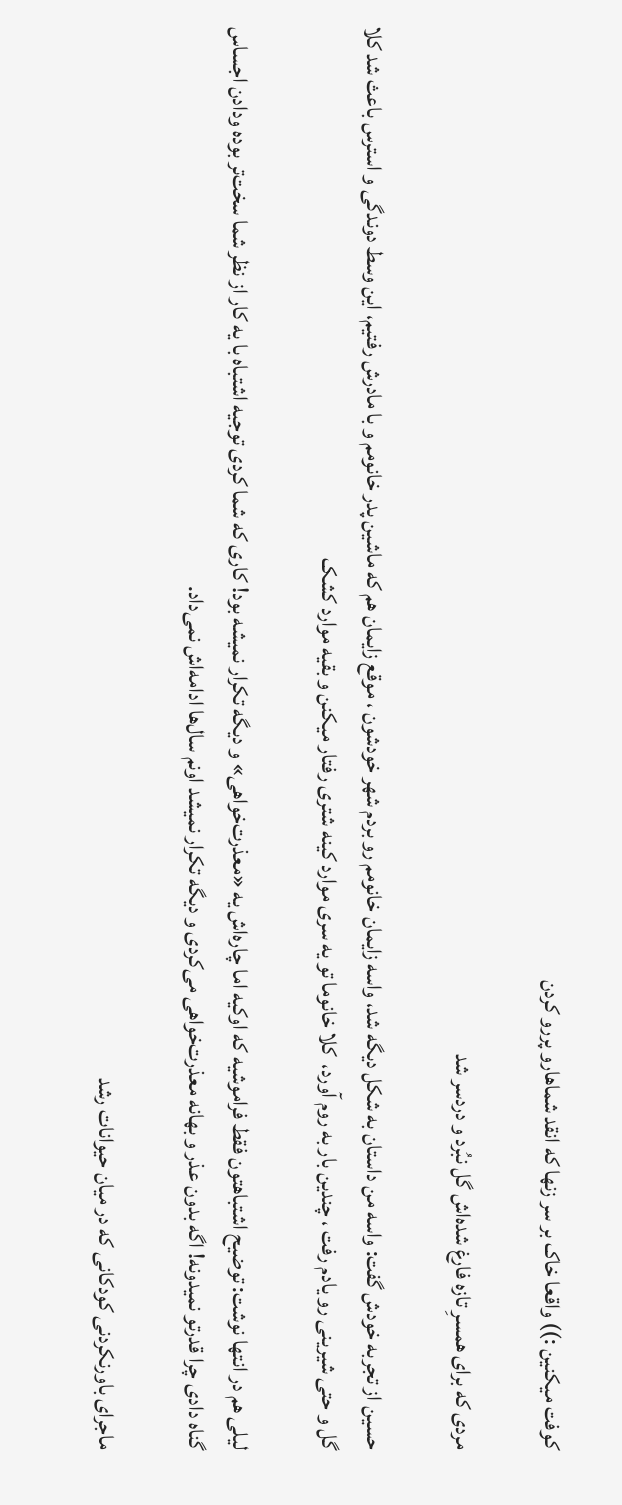کوفت میکنین :)) واقعا خاک بر سر زنها که انقد شماهارو پررو کردن

مردی که برای همسرِ تازه فارغ شده‌اش گل نبُرد و دردسر شد

حسین از تجربه خودش گفت: واسه من داستان به شکل دیگه شد، واسه زایمان خانومم رو بردم شهر خودشون ، موقع زایمان هم که ماشین پدر خانومم و با مادرش رفتیم، این وسط دوندگی و استرس باعث شد کلا گل و حتی شیرینی رو یادم رفت ، چندین بار به روم آورد،  کلا خانوما تو یه سری موارد کینه شتری رفتار میکنن و بقیه موارد کشک

لیلی هم در انتها نوشت: توضیح اشتباهتون فقط فراموشیه که اوکیه اما چاره‌اش یه «معذرت‌خواهی» و دیگه تکرار نمیشه بود! کاری که شما کردی توجیه اشتباه با یه کار از نظر شما سخت‌تر بوده ودادن اجساس گناه دادی چرا قدرتو نمیدونه! اگه بدون عذر و بهانه معذرت‌خواهی می‌کردی و دیگه تکرار نمیشد اونم سال‌ها ادامه‌اش نمی‌داد.

ماجرای باورنکردنی کودکانی که در میان حیوانات رشد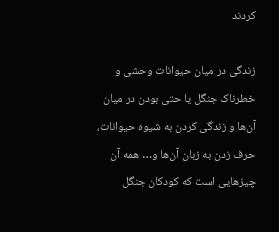کردند

زندگی در میان حیوانات وحشی و خطرناک جنگل یا حتی بودن در میان آن‌ها و زندگی کردن به شیوه حیوانات، حرف زدن به زبان آن‌ها و… همه آن چیز‌هایی است که کودکان جنگل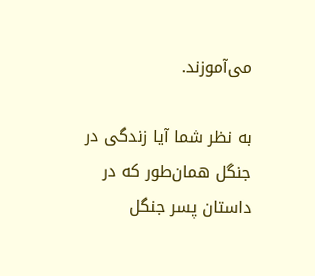می‌آموزند.

به نظر شما آیا زندگی در جنگل همان‌طور که در داستان پسر جنگل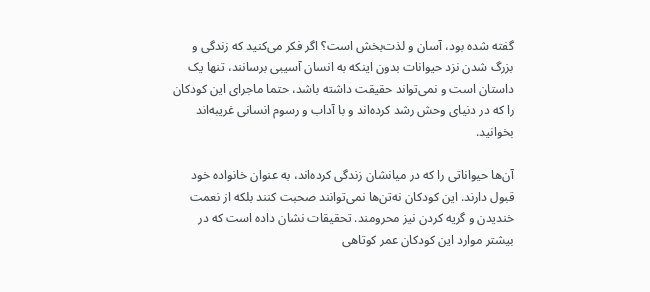گفته شده بود، آسان و لذت‌بخش است؟ اگر فکر می‌کنید که زندگی و بزرگ شدن نزد حیوانات بدون اینکه به انسان آسیبی برسانند، تنها یک داستان است و نمی‌تواند حقیقت داشته باشد، حتما ماجرای این کودکان را که در دنیای وحش رشد کرده‌اند و با آداب و رسوم انسانی غریبه‌اند بخوانید.

آن‌ها حیواناتی را که در میانشان زندگی کرده‌اند، به عنوان خانواده خود قبول دارند. این کودکان نه‌تن‌ها نمی‌توانند صحبت کنند بلکه از نعمت خندیدن و گریه کردن نیز محرومند. تحقیقات نشان داده است که در بیشتر موارد این کودکان عمر کوتاهی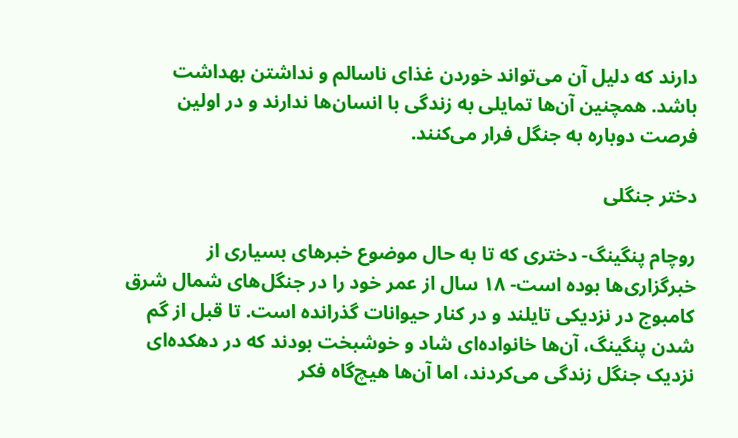دارند که دلیل آن می‌تواند خوردن غذای ناسالم و نداشتن بهداشت باشد. همچنین آن‌ها تمایلی به زندگی با انسان‌ها ندارند و در اولین فرصت دوباره به جنگل فرار می‌کنند.

دختر جنگلی

روچام پنگینگ- دختری که تا به حال موضوع خبر‌های بسیاری از خبرگزاری‌ها بوده است- ۱۸ سال از عمر خود را در جنگل‌های شمال شرق کامبوج در نزدیکی تایلند و در کنار حیوانات گذرانده است. تا قبل از گم شدن پنگینگ، آن‌ها خانواده‌ای شاد و خوشبخت بودند که در دهکده‌ای نزدیک جنگل زندگی می‌کردند، اما آن‌ها هیچ‌گاه فکر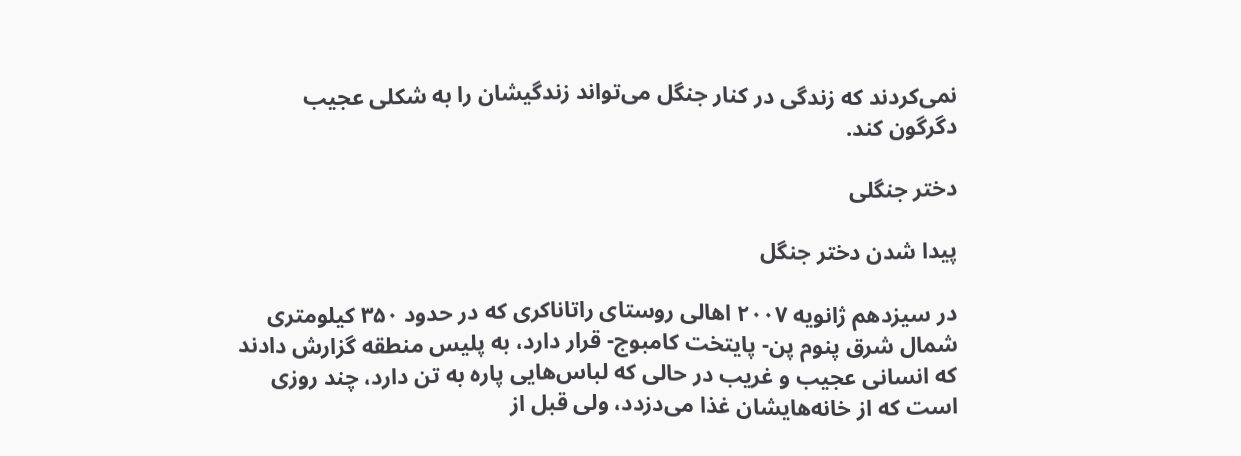نمی‌کردند که زندگی در کنار جنگل می‌تواند زندگیشان را به شکلی عجیب دگرگون کند.

دختر جنگلی

پیدا شدن دختر جنگل

در سیزدهم ژانویه ۲۰۰۷ اهالی روستای راتاناکری که در حدود ۳۵۰ کیلومتری شمال شرق پنوم پن- پایتخت کامبوج- قرار دارد، به پلیس منطقه گزارش دادند که انسانی عجیب و غریب در حالی که لباس‌هایی پاره به تن دارد، چند روزی است که از خانه‌هایشان غذا می‌دزدد، ولی قبل از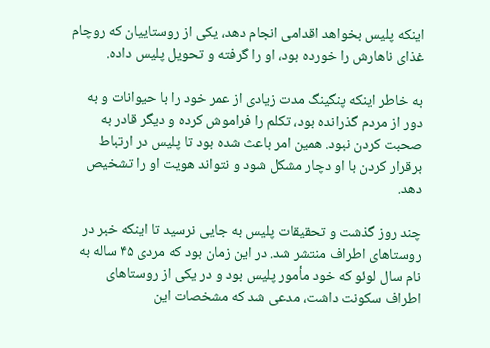اینکه پلیس بخواهد اقدامی انجام دهد، یکی از روستاییان که روچام غذای ناهارش را خورده بود، او را گرفته و تحویل پلیس داده.

به خاطر اینکه پنگینگ مدت زیادی از عمر خود را با حیوانات و به دور از مردم گذرانده بود، تکلم را فراموش کرده و دیگر قادر به صحبت کردن نبود. همین امر باعث شده بود تا پلیس در ارتباط برقرار کردن با او دچار مشکل شود و نتواند هویت او را تشخیص دهد.

چند روز گذشت و تحقیقات پلیس به جایی نرسید تا اینکه خبر در روستا‌های اطراف منتشر شد. در این زمان بود که مردی ۴۵ ساله به نام سال لوئو که خود مأمور پلیس بود و در یکی از روستا‌های اطراف سکونت داشت، مدعی شد که مشخصات این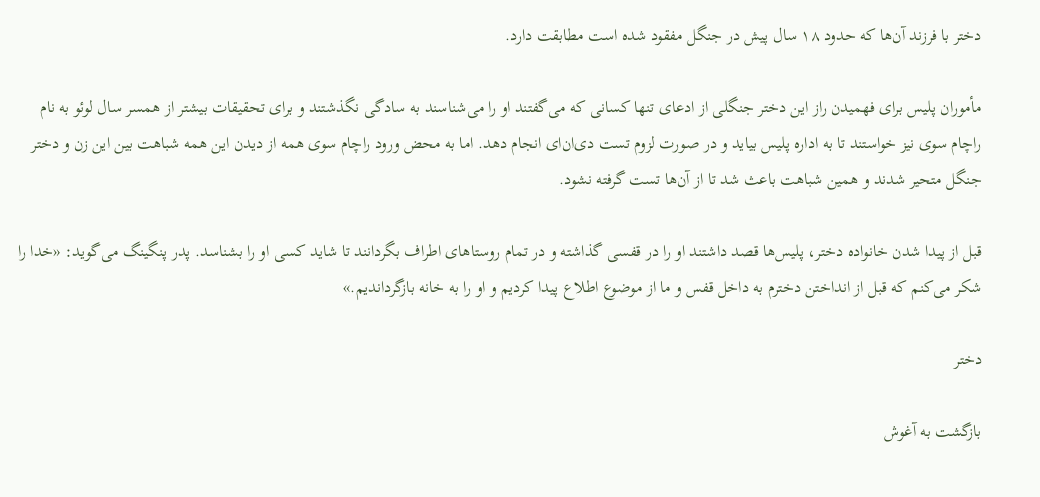دختر با فرزند آن‌ها که حدود ۱۸ سال پیش در جنگل مفقود شده است مطابقت دارد.

مأموران پلیس برای فهمیدن راز این دختر جنگلی از ادعای تنها کسانی که می‌گفتند او را می‌شناسند به سادگی نگذشتند و برای تحقیقات بیشتر از همسر سال لوئو به نام راچام سوی نیز خواستند تا به اداره پلیس بیاید و در صورت لزوم تست دی‌ان‌ای انجام دهد. اما به محض ورود راچام سوی همه از دیدن این همه شباهت بین این زن و دختر جنگل متحیر شدند و همین شباهت باعث شد تا از آن‌ها تست گرفته نشود.

قبل از پیدا شدن خانواده دختر، پلیس‌ها قصد داشتند او را در قفسی گذاشته و در تمام روستا‌های اطراف بگردانند تا شاید کسی او را بشناسد. پدر پنگینگ می‌گوید: «خدا را شکر می‌کنم که قبل از انداختن دخترم به داخل قفس و ما از موضوع اطلاع پیدا کردیم و او را به خانه بازگرداندیم.»

دختر

بازگشت به آغوش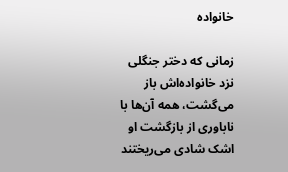خانواده

زمانی که دختر جنگلی نزد خانواده‌اش باز می‌گشت، همه آن‌ها با ناباوری از بازگشت او اشک شادی می‌ریختند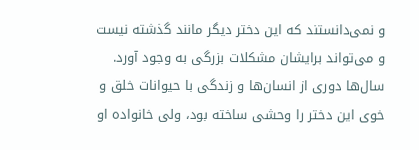و نمی‌دانستند که این دختر دیگر مانند گذشته نیست و می‌تواند برایشان مشکلات بزرگی به وجود آورد. سال‌ها دوری از انسان‌ها و زندگی با حیوانات خلق و خوی این دختر را وحشی ساخته بود، ولی خانواده او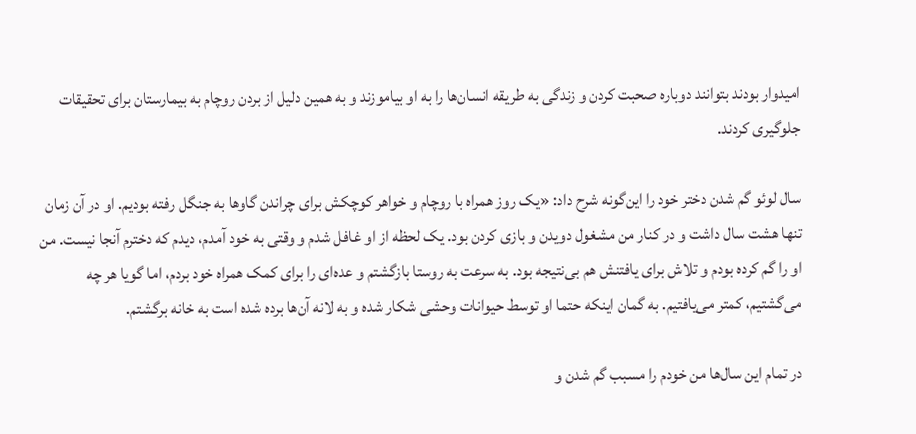امیدوار بودند بتوانند دوباره صحبت کردن و زندگی به طریقه انسان‌ها را به او بیاموزند و به همین دلیل از بردن روچام به بیمارستان برای تحقیقات جلوگیری کردند.

سال لوئو گم شدن دختر خود را این‌گونه شرح داد: «یک روز همراه با روچام و خواهر کوچکش برای چراندن گاو‌ها به جنگل رفته بودیم. او در آن زمان تنها هشت سال داشت و در کنار من مشغول دویدن و بازی کردن بود. یک لحظه از او غافل شدم و وقتی به خود آمدم، دیدم که دخترم آنجا نیست. من او را گم کرده بودم و تلاش برای یافتنش هم بی‌نتیجه بود. به سرعت به روستا بازگشتم و عده‌ای را برای کمک همراه خود بردم، اما گویا هر چه می‌گشتیم، کمتر می‌یافتیم. به گمان اینکه حتما او توسط حیوانات وحشی شکار شده و به لانه آن‌ها برده شده است به خانه برگشتم.

در تمام این سال‌ها من خودم را مسبب گم شدن و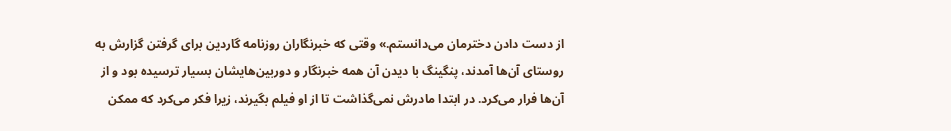از دست دادن دخترمان می‌دانستم.» وقتی که خبرنگاران روزنامه گاردین برای گرفتن گزارش به روستای آن‌ها آمدند، پنگینگ با دیدن آن همه خبرنگار و دوربین‌هایشان بسیار ترسیده بود و از آن‌ها فرار می‌کرد. در ابتدا مادرش نمی‌گذاشت تا از او فیلم بگیرند، زیرا فکر می‌کرد که ممکن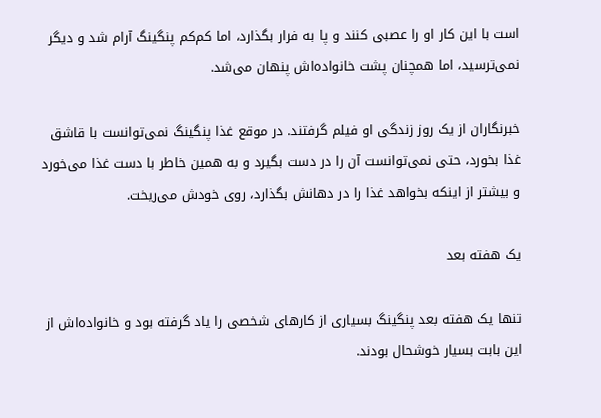است با این کار او را عصبی کنند و پا به فرار بگذارد، اما کم‌کم پنگینگ آرام شد و دیگر نمی‌ترسید، اما همچنان پشت خانواده‌اش پنهان می‌شد.

خبرنگاران از یک روز زندگی او فیلم گرفتند. در موقع غذا پنگینگ نمی‌توانست با قاشق غذا بخورد، حتی نمی‌توانست آن را در دست بگیرد و به همین خاطر با دست غذا می‌خورد و بیشتر از اینکه بخواهد غذا را در دهانش بگذارد، روی خودش می‌ریخت.

یک هفته بعد

تنها یک هفته بعد پنگینگ بسیاری از کار‌های شخصی را یاد گرفته بود و خانواده‌اش از این بابت بسیار خوشحال بودند.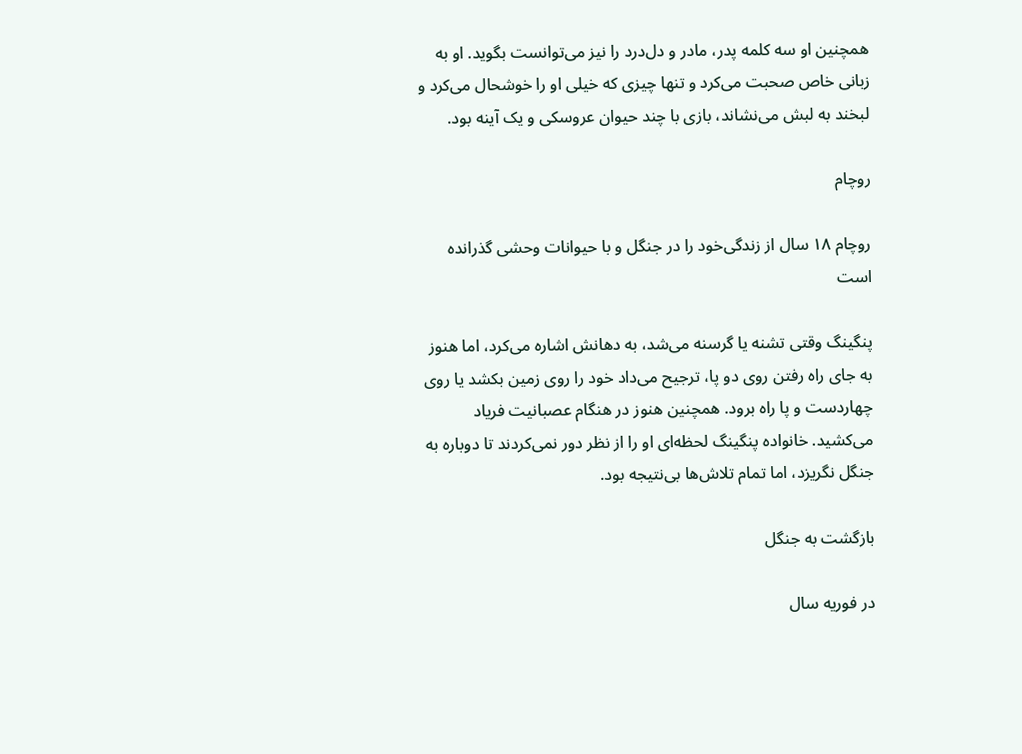همچنین او سه کلمه پدر، مادر و دل‌درد را نیز می‌توانست بگوید. او به زبانی خاص صحبت می‌کرد و تنها چیزی که خیلی او را خوشحال می‌کرد و لبخند به لبش می‌نشاند، بازی با چند حیوان عروسکی و یک آینه بود.

روچام

روچام ۱۸ سال از زندگی‌خود را در جنگل و با حیوانات وحشی گذرانده است

پنگینگ وقتی تشنه یا گرسنه می‌شد، به دهانش اشاره می‌کرد، اما هنوز به جای راه رفتن روی دو پا، ترجیح می‌داد خود را روی زمین بکشد یا روی چهاردست و پا راه برود. همچنین هنوز در هنگام عصبانیت فریاد می‌کشید. خانواده پنگینگ لحظه‌ای او را از نظر دور نمی‌کردند تا دوباره به جنگل نگریزد، اما تمام تلاش‌ها بی‌نتیجه بود.

بازگشت به جنگل

در فوریه سال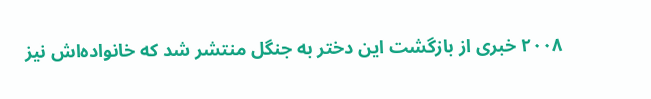۲۰۰۸ خبری از بازگشت این دختر به جنگل منتشر شد که خانواده‌اش نیز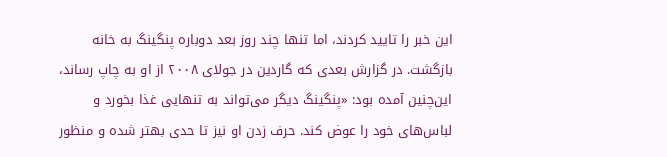این خبر را تایید کردند، اما تنها چند روز بعد دوباره پنگینگ به خانه بازگشت. در گزارش بعدی که گاردین در جولای ۲۰۰۸ از او به چاپ رساند، این‌چنین آمده بود: «پنگینگ دیگر می‌تواند به تنهایی غذا بخورد و لباس‌های خود را عوض کند. حرف زدن او نیز تا حدی بهتر شده و منظور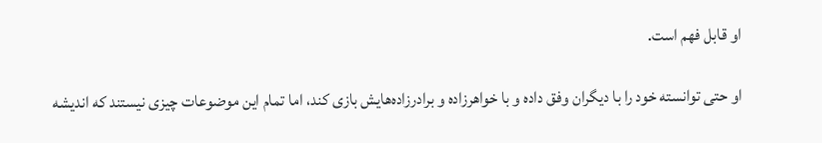او قابل فهم است.

او حتی توانسته خود را با دیگران وفق داده و با خواهرزاده و برادرزاده‌هایش بازی کند، اما تمام این موضوعات چیزی نیستند که اندیشه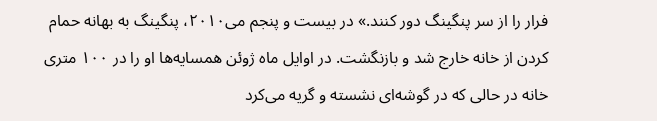فرار را از سر پنگینگ دور کنند.» در بیست و پنجم می‌۲۰۱۰، پنگینگ به بهانه حمام کردن از خانه خارج شد و بازنگشت. در اوایل ماه ژوئن همسایه‌ها او را در ۱۰۰ متری خانه در حالی که در گوشه‌ای نشسته و گریه می‌کرد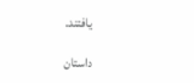یافتند.

داستان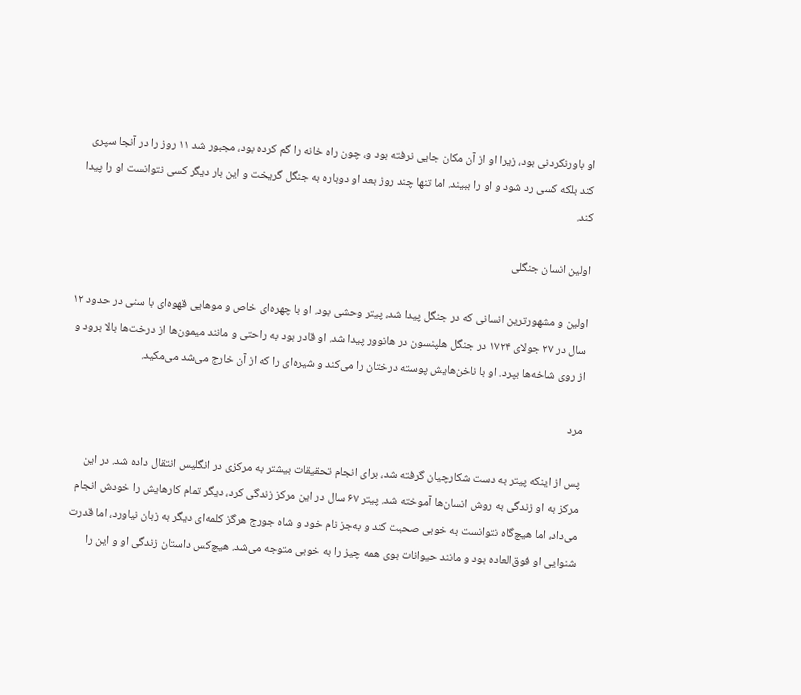او باورنکردنی بود، زیرا او از آن مکان جایی نرفته بود و، چون راه خانه را گم کرده بود، مجبور شد ۱۱ روز را در آنجا سپری کند بلکه کسی رد شود و او را ببیند. اما تنها چند روز بعد او دوباره به جنگل گریخت و این بار دیگر کسی نتوانست او را پیدا کند.

اولین انسان جنگلی

اولین و مشهورترین انسانی که در جنگل پیدا شد، پیتر وحشی بود. او با چهره‌ای خاص و مو‌هایی قهوه‌ای با سنی در حدود ۱۲ سال در ۲۷ جولای ۱۷۲۴ در جنگل هلپنسون در هانوور پیدا شد. او قادر بود به راحتی و مانند میمون‌ها از درخت‌ها بالا برود و از روی شاخه‌ها بپرد. او با ناخن‌هایش پوسته درختان را می‌کند و شیره‌ای را که از آن خارج می‌شد می‌مکید.

مرد

پس از اینکه پیتر به دست شکارچیان گرفته شد، برای انجام تحقیقات بیشتر به مرکزی در انگلیس انتقال داده شد. در این مرکز به او زندگی به روش انسان‌ها آموخته شد. پیتر ۶۷ سال در این مرکز زندگی کرد، دیگر تمام کارهایش را خودش انجام می‌داد، اما هیچ‌گاه نتوانست به خوبی صحبت کند و به‌جز نام خود و شاه جورج هرگز کلمه‌ای دیگر به زبان نیاورد، اما قدرت شنوایی او فوق‌العاده بود و مانند حیوانات بوی همه چیز را به خوبی متوجه می‌شد. هیچ‌کس داستان زندگی او و این را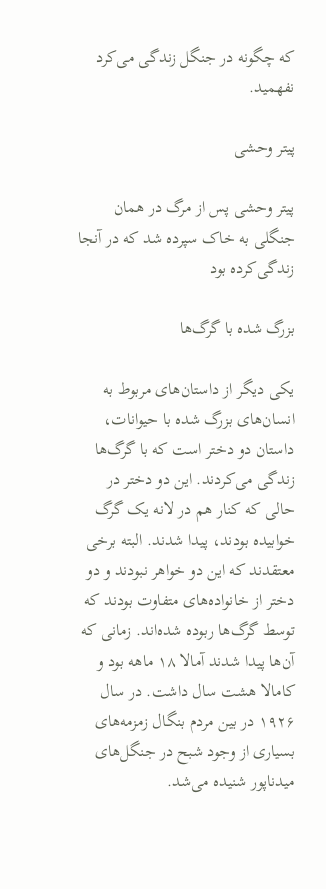که چگونه در جنگل زندگی می‌کرد نفهمید.

پیتر وحشی

پیتر وحشی پس از مرگ در همان جنگلی به خاک سپرده شد که در آنجا زندگی‌کرده بود

بزرگ شده با گرگ‌ها

یکی دیگر از داستان‌های مربوط به انسان‌های بزرگ شده با حیوانات، داستان دو دختر است که با گرگ‌ها زندگی می‌کردند. این دو دختر در حالی که کنار هم در لانه یک گرگ خوابیده بودند، پیدا شدند. البته برخی معتقدند که این دو خواهر نبودند و دو دختر از خانواده‌های متفاوت بودند که توسط گرگ‌ها ربوده شده‌اند. زمانی که آن‌ها پیدا شدند آمالا ۱۸ ماهه بود و کامالا هشت سال داشت. در سال ۱۹۲۶ در بین مردم بنگال زمزمه‌های بسیاری از وجود شبح در جنگل‌های میدناپور شنیده می‌شد.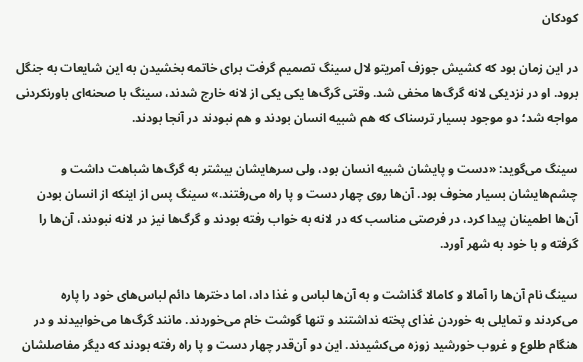کودکان

در این زمان بود که کشیش جوزف آمریتو لال سینگ تصمیم گرفت برای خاتمه بخشیدن به این شایعات به جنگل برود. او در نزدیکی لانه گرگ‌ها مخفی شد. وقتی گرگ‌ها یکی یکی از لانه خارج شدند، سینگ با صحنه‌ای باورنکردنی مواجه شد؛ دو موجود بسیار ترسناک که هم شبیه انسان بودند و هم نبودند در آنجا بودند.

سینگ می‌گوید: «دست و پایشان شبیه انسان بود، ولی سرهایشان بیشتر به گرگ‌ها شباهت داشت و چشم‌هایشان بسیار مخوف بود. آن‌ها روی چهار دست و پا راه می‌رفتند.» سینگ پس از اینکه از انسان بودن آن‌ها اطمینان پیدا کرد، در فرصتی مناسب که در لانه به خواب رفته بودند و گرگ‌ها نیز در لانه نبودند، آن‌ها را گرفته و با خود به شهر آورد.

سینگ نام آن‌ها را آمالا و کامالا گذاشت و به آن‌ها لباس و غذا داد، اما دختر‌ها دائم لباس‌های خود را پاره می‌کردند و تمایلی به خوردن غذای پخته نداشتند و تنها گوشت خام می‌خوردند. مانند گرگ‌ها می‌خوابیدند و در هنگام طلوع و غروب خورشید زوزه می‌کشیدند. این دو آن‌قدر چهار دست و پا راه رفته بودند که دیگر مفاصلشان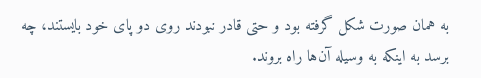به همان صورت شکل گرفته بود و حتی قادر نبودند روی دو پای خود بایستند، چه برسد به اینکه به وسیله آن‌ها راه بروند.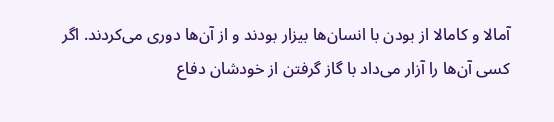آمالا و کامالا از بودن با انسان‌ها بیزار بودند و از آن‌ها دوری می‌کردند. اگر کسی آن‌ها را آزار می‌داد با گاز گرفتن از خودشان دفاع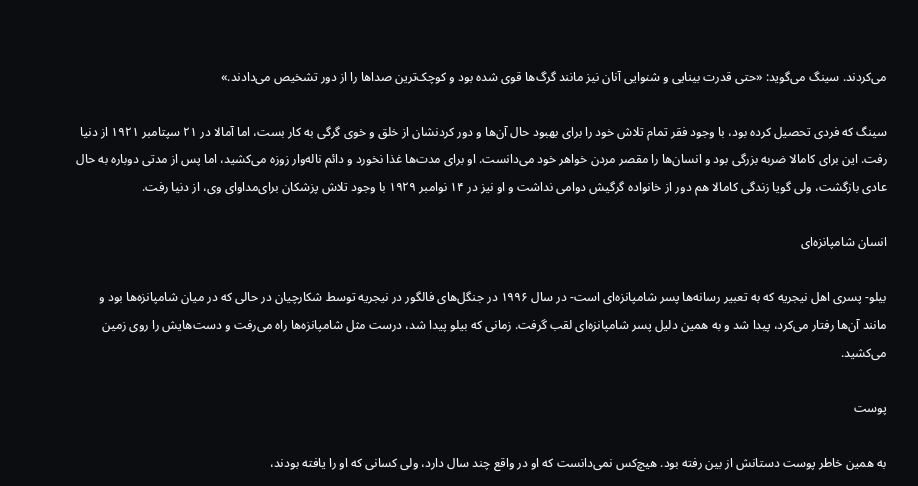می‌کردند. سینگ می‌گوید: «حتی قدرت بینایی و شنوایی آنان نیز مانند گرگ‌ها قوی شده بود و کوچک‌ترین صدا‌ها را از دور تشخیص می‌دادند.»

سینگ که فردی تحصیل کرده بود، با وجود فقر تمام تلاش خود را برای بهبود حال آن‌ها و دور کردنشان از خلق و خوی گرگی به کار بست، اما آمالا در ۲۱ سپتامبر ۱۹۲۱ از دنیا رفت. این برای کامالا ضربه بزرگی بود و انسان‌ها را مقصر مردن خواهر خود می‌دانست. او برای مدت‌ها غذا نخورد و دائم ناله‌وار زوزه می‌کشید، اما پس از مدتی دوباره به حال عادی بازگشت، ولی گویا زندگی کامالا هم دور از خانواده گرگیش دوامی نداشت و او نیز در ۱۴ نوامبر ۱۹۲۹ با وجود تلاش پزشکان برای‌مداوای وی، از دنیا رفت.

انسان شامپانزه‌ای

بیلو- پسری اهل نیجریه که به تعبیر رسانه‌ها پسر شامپانزه‌ای است- در سال ۱۹۹۶ در جنگل‌های فالگور در نیجریه توسط شکارچیان در حالی که در میان شامپانزه‌ها بود و مانند آن‌ها رفتار می‌کرد، پیدا شد و به همین دلیل پسر شامپانزه‌ای لقب گرفت. زمانی که بیلو پیدا شد، درست مثل شامپانزه‌ها راه می‌رفت و دست‌هایش را روی زمین می‌کشید.

پوست

به همین خاطر پوست دستانش از بین رفته بود. هیچ‌کس نمی‌دانست که او در واقع چند سال دارد، ولی کسانی که او را یافته بودند،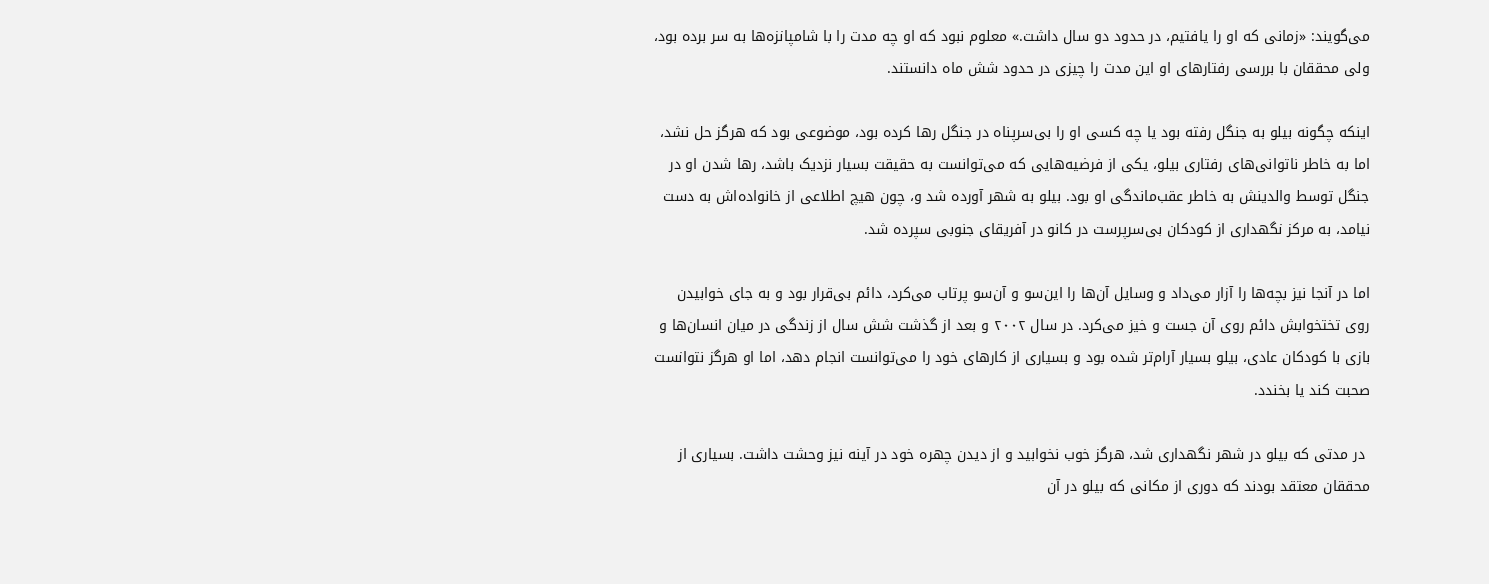می‌گویند: «زمانی که او را یافتیم، در حدود دو سال داشت.» معلوم نبود که او چه مدت را با شامپانزه‌ها به سر برده بود، ولی محققان با بررسی رفتار‌های او این مدت را چیزی در حدود شش ماه دانستند.

اینکه چگونه بیلو به جنگل رفته بود یا چه کسی او را بی‌سرپناه در جنگل رها کرده بود، موضوعی بود که هرگز حل نشد، اما به خاطر ناتوانی‌های رفتاری بیلو، یکی از فرضیه‌هایی که می‌توانست به حقیقت بسیار نزدیک باشد، رها شدن او در جنگل توسط والدینش به خاطر عقب‌ماندگی او بود. بیلو به شهر آورده شد و، چون هیچ اطلاعی از خانواده‌اش به دست نیامد، به مرکز نگهداری از کودکان بی‌سرپرست در کانو در آفریقای جنوبی سپرده شد.

اما در آنجا نیز بچه‌ها را آزار می‌داد و وسایل آن‌ها را این‌سو و آن‌سو پرتاب می‌کرد، دائم بی‌قرار بود و به جای خوابیدن روی تختخوابش دائم روی آن جست و خیز می‌کرد. در سال ۲۰۰۲ و بعد از گذشت شش سال از زندگی در میان انسان‌ها و بازی با کودکان عادی، بیلو بسیار آرام‌تر شده بود و بسیاری از کار‌های خود را می‌توانست انجام دهد، اما او هرگز نتوانست صحبت کند یا بخندد.

 در مدتی که بیلو در شهر نگهداری شد، هرگز خوب نخوابید و از دیدن چهره خود در آینه نیز وحشت داشت. بسیاری از محققان معتقد بودند که دوری از مکانی که بیلو در آن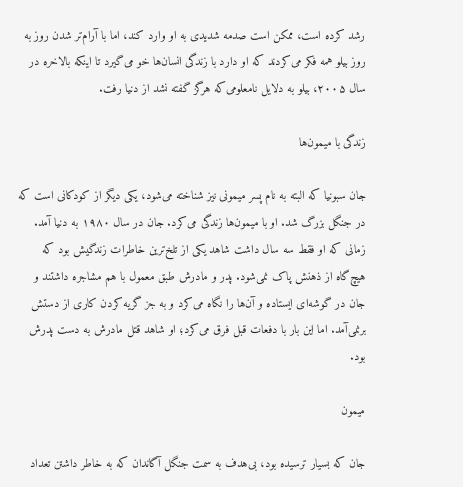رشد کرده است، ممکن است صدمه شدیدی به او وارد کند، اما با آرام‌تر شدن روز به روز بیلو همه فکر می‌کردند که او دارد با زندگی انسان‌ها خو می‌گیرد تا اینکه بالاخره در سال ۲۰۰۵، بیلو به دلایل نامعلومی‌که هرگز گفته نشد از دنیا رفت.

زندگی با میمون‌ها

جان سبونیا که البته به نام پسر میمونی نیز شناخته می‌شود، یکی دیگر از کودکانی است که در جنگل بزرگ شد. او با میمون‌ها زندگی می‌کرد. جان در سال ۱۹۸۰ به دنیا آمد. زمانی که او فقط سه سال داشت شاهد یکی از تلخ‌ترین خاطرات زندگیش بود که هیچ‌گاه از ذهنش پاک نمی‌شود. پدر و مادرش طبق معمول با هم مشاجره داشتند و جان در گوشه‌ای ایستاده و آن‌ها را نگاه می‌کرد و به جز گریه کردن کاری از دستش برنمی‌آمد. اما این بار با دفعات قبل فرق می‌کرد؛ او شاهد قتل مادرش به دست پدرش بود.

میمون

جان که بسیار ترسیده بود، بی‌هدف به سمت جنگل آگاندان که به خاطر داشتن تعداد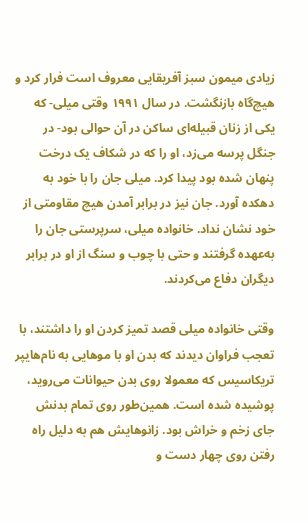زیادی میمون سبز آفریقایی معروف است فرار کرد و هیچ‌گاه بازنگشت. در سال ۱۹۹۱ وقتی میلی- که یکی از زنان قبیله‌ای ساکن در آن حوالی بود- در جنگل پرسه می‌زد، او را که در شکاف یک درخت پنهان شده بود پیدا کرد. میلی جان را با خود به دهکده آورد. جان نیز در برابر آمدن هیچ مقاومتی از خود نشان نداد. خانواده میلی، سرپرستی جان را به‌عهده گرفتند و حتی با چوب و سنگ از او در برابر دیگران دفاع می‌کردند.

وقتی خانواده میلی قصد تمیز کردن او را داشتند، با تعجب فراوان دیدند که بدن او با مو‌هایی به نام‌هایپر تریکاسیس که معمولا روی بدن حیوانات می‌روید، پوشیده شده است. همین‌طور روی تمام بدنش جای زخم و خراش بود. زانوهایش هم به دلیل راه رفتن روی چهار دست و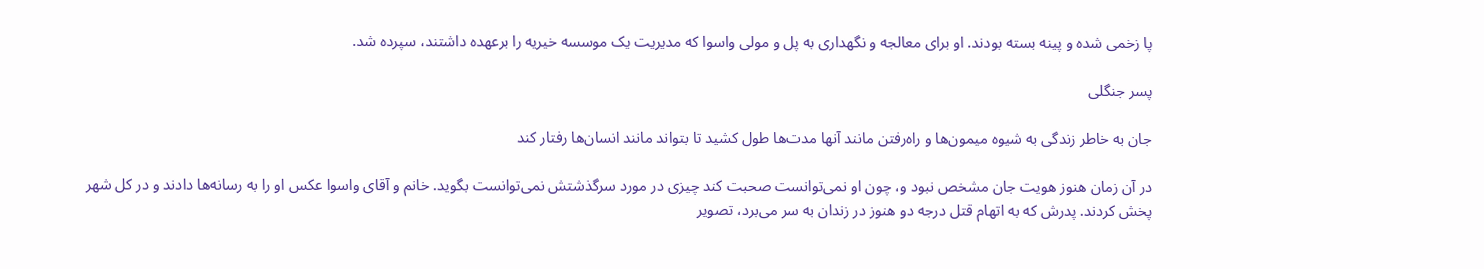پا زخمی شده و پینه بسته بودند. او برای معالجه و نگهداری به پل و مولی واسوا که مدیریت یک موسسه خیریه را برعهده داشتند، سپرده شد.

پسر جنگلی

جان به خاطر زندگی به شیوه میمون‌ها و راه‌رفتن مانند آنها مدت‌ها طول کشید تا بتواند مانند انسان‌ها رفتار کند

در آن زمان هنوز هویت جان مشخص نبود و، چون او نمی‌توانست صحبت کند چیزی در مورد سرگذشتش نمی‌توانست بگوید. خانم و آقای واسوا عکس او را به رسانه‌ها دادند و در کل شهر پخش کردند. پدرش که به اتهام قتل درجه دو هنوز در زندان به سر می‌برد، تصویر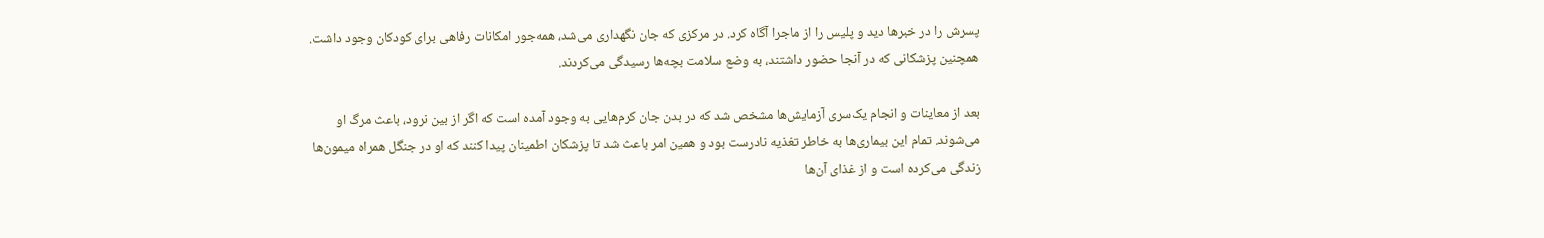پسرش را در خبر‌ها دید و پلیس را از ماجرا آگاه کرد. در مرکزی که جان نگهداری می‌شد، همه‌جور امکانات رفاهی برای کودکان وجود داشت. همچنین پزشکانی که در آنجا حضور داشتند، به وضع سلامت بچه‌ها رسیدگی می‌کردند.

بعد از معاینات و انجام یک‌سری آزمایش‌ها مشخص شد که در بدن جان کرم‌هایی به وجود آمده است که اگر از بین نرود، باعث مرگ او می‌شوند. تمام این بیماری‌ها به خاطر تغذیه نادرست بود و همین امر باعث شد تا پزشکان اطمینان پیدا کنند که او در جنگل همراه میمون‌ها زندگی می‌کرده است و از غذای آن‌ها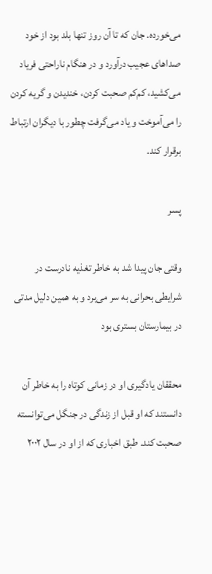می‌خورده. جان که تا آن روز تنها بلد بود از خود صدا‌های عجیب درآورد و در هنگام ناراحتی فریاد می‌کشید، کم‌کم صحبت کردن، خندیدن و گریه کردن را می‌آموخت و یاد می‌گرفت چطور با دیگران ارتباط برقرار کند.

پسر

وقتی جان پیدا شد به خاطر تغذیه نادرست در شرایطی بحرانی به سر می‌برد و به همین دلیل مدتی در بیمارستان بستری بود

محققان یادگیری او در زمانی کوتاه را به خاطر آن دانستند که او قبل از زندگی در جنگل می‌توانسته صحبت کند. طبق اخباری که از او در سال ۲۰۰۲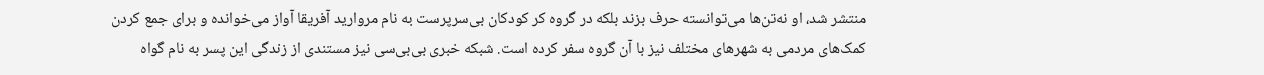منتشر شد، او نه‌تن‌ها می‌توانسته حرف بزند بلکه در گروه کر کودکان بی‌سرپرست به نام مروارید آفریقا آواز می‌خوانده و برای جمع کردن کمک‌های مردمی به شهر‌های مختلف نیز با آن گروه سفر کرده است. شبکه خبری بی‌بی‌سی نیز مستندی از زندگی این پسر به نام گواه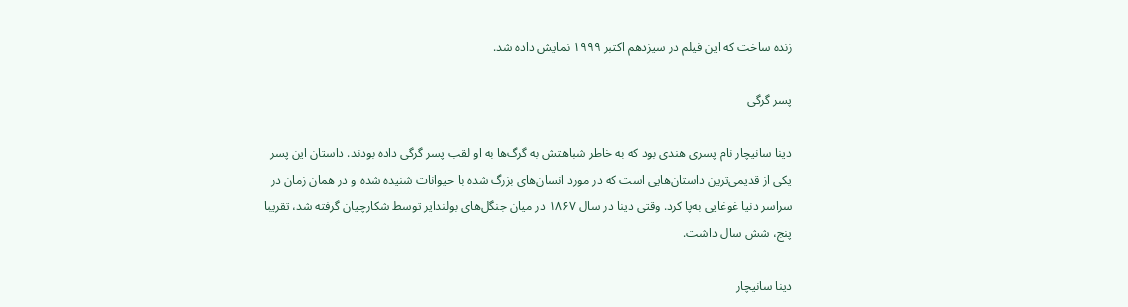زنده ساخت که این فیلم در سیزدهم اکتبر ۱۹۹۹ نمایش داده شد.

پسر گرگی

دینا سانیچار نام پسری هندی بود که به خاطر شباهتش به گرگ‌ها به او لقب پسر گرگی داده بودند. داستان این پسر یکی از قدیمی‌ترین داستان‌هایی است که در مورد انسان‌های بزرگ شده با حیوانات شنیده شده و در همان زمان در سراسر دنیا غوغایی به‌پا کرد. وقتی دینا در سال ۱۸۶۷ در میان جنگل‌های بولندایر توسط شکارچیان گرفته شد، تقریبا پنج، شش سال داشت.

دینا سانیچار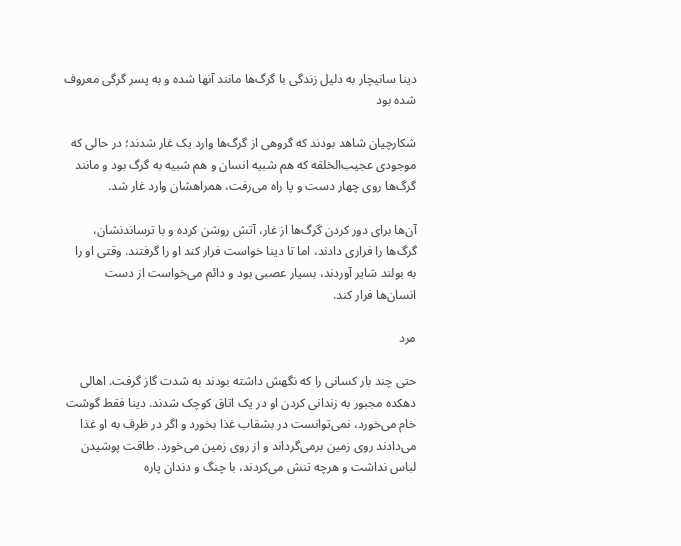دینا سانیچار به دلیل زندگی با گرگ‌ها مانند آنها شده و به پسر گرگی معروف شده بود

شکارچیان شاهد بودند که گروهی از گرگ‌ها وارد یک غار شدند؛ در حالی که موجودی عجیب‌الخلقه که هم شبیه انسان و هم شبیه به گرگ بود و مانند گرگ‌ها روی چهار دست و پا راه می‌رفت، همراهشان وارد غار شد.

آن‌ها برای دور کردن گرگ‌ها از غار، آتش روشن کرده و با ترساندنشان، گرگ‌ها را فراری دادند، اما تا دینا خواست فرار کند او را گرفتند. وقتی او را به بولند شایر آوردند، بسیار عصبی بود و دائم می‌خواست از دست انسان‌ها فرار کند.

مرد

حتی چند بار کسانی را که نگهش داشته بودند به شدت گاز گرفت. اهالی دهکده مجبور به زندانی کردن او در یک اتاق کوچک شدند. دینا فقط گوشت خام می‌خورد، نمی‌توانست در بشقاب غذا بخورد و اگر در ظرف به او غذا می‌دادند روی زمین برمی‌گرداند و از روی زمین می‌خورد. طاقت پوشیدن لباس نداشت و هرچه تنش می‌کردند، با چنگ و دندان پاره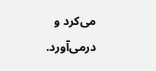می‌کرد و درمی‌آورد.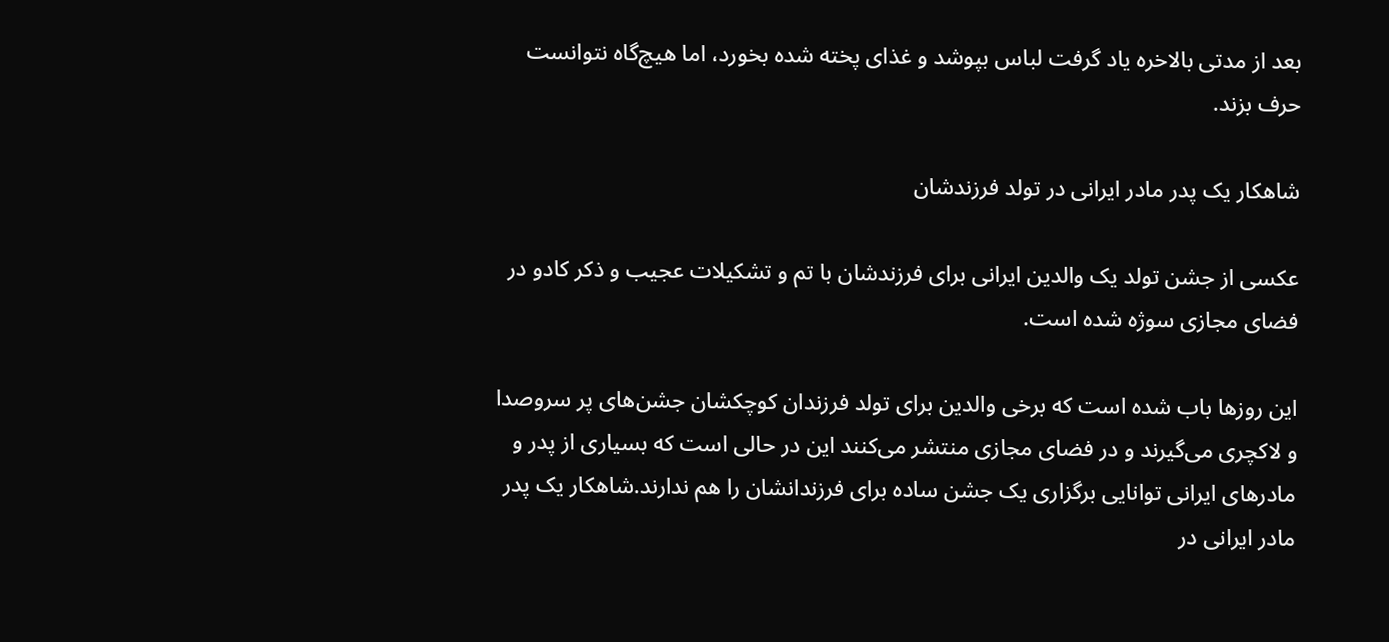بعد از مدتی بالاخره یاد گرفت لباس بپوشد و غذای پخته شده بخورد، اما هیچ‌گاه نتوانست حرف بزند.

شاهکار یک پدر مادر ایرانی در تولد فرزندشان

عکسی از جشن تولد یک والدین ایرانی برای فرزندشان با تم و تشکیلات عجیب و ذکر کادو در فضای مجازی سوژه شده است.

این روزها باب شده است که برخی والدین برای تولد فرزندان کوچکشان جشن‌های پر سروصدا و لاکچری می‌گیرند و در فضای مجازی منتشر می‌کنند این در حالی است که بسیاری از پدر و مادرهای ایرانی توانایی برگزاری یک جشن ساده برای فرزندانشان را هم ندارند.شاهکار یک پدر مادر ایرانی در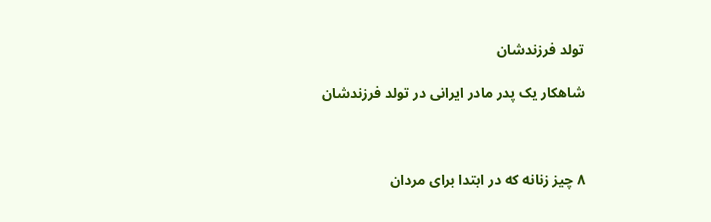تولد فرزندشان

شاهکار یک پدر مادر ایرانی در تولد فرزندشان



۸ چیز زنانه که در ابتدا برای مردان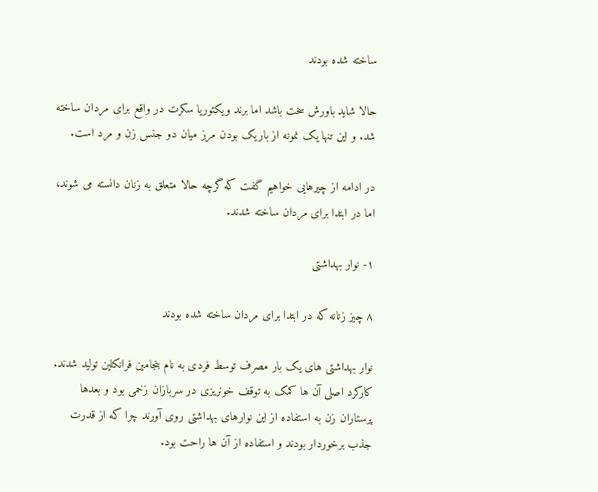ساخته شده بودند

حالا شاید باورش سخت باشد اما برند ویکتوریا سکرت در واقع برای مردان ساخته شد. و این تنها یک نمونه از باریک بودن مرز میان دو جنس زن و مرد است.

در ادامه از چیرهایی خواهیم گفت که گرچه حالا متعلق به زنان دانسته می شوند، اما در ابتدا برای مردان ساخته شدند.

۱- نوار بهداشتی

۸ چیز زنانه که در ابتدا برای مردان ساخته شده بودند

نوار بهداشتی های یک بار مصرف توسط فردی به نام بنجامین فرانکلین تولید شدند. کارکرد اصلی آن ها کمک به توقف خونریزی در سربازان زخمی بود و بعدها پرستاران زن به استفاده از این نوارهای بهداشتی روی آورند چرا که از قدرت جذب برخوردار بودند و استفاده از آن ها راحت بود.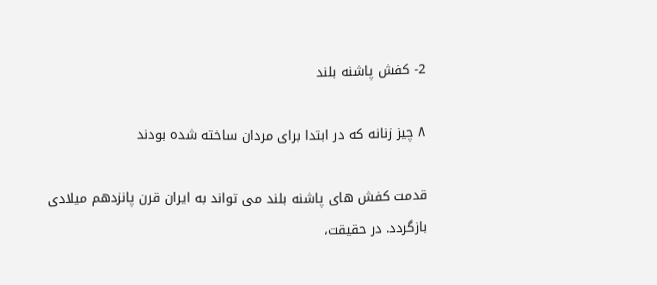2- کفش پاشنه بلند

۸ چیز زنانه که در ابتدا برای مردان ساخته شده بودند

قدمت کفش های پاشنه بلند می تواند به ایران قرن پانزدهم میلادی بازگردد. در حقیقت،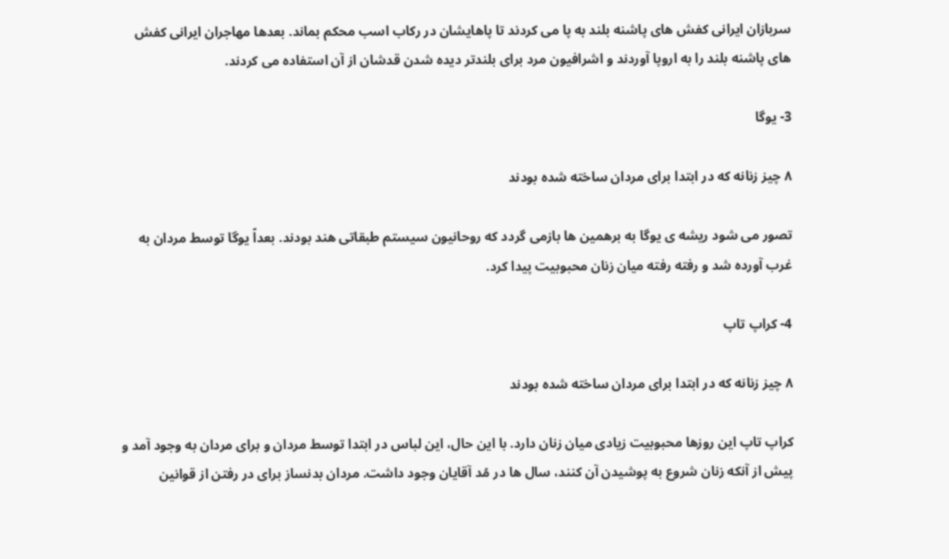سربازان ایرانی کفش های پاشنه بلند به پا می کردند تا پاهایشان در رکاب اسب محکم بماند. بعدها مهاجران ایرانی کفش های پاشنه بلند را به اروپا آوردند و اشرافیون مرد برای بلندتر دیده شدن قدشان از آن استفاده می کردند.

3- یوگا

۸ چیز زنانه که در ابتدا برای مردان ساخته شده بودند

تصور می شود ریشه ی یوگا به برهمین ها بازمی گردد که روحانیون سیستم طبقاتی هند بودند. بعداً یوگا توسط مردان به غرب آورده شد و رفته رفته میان زنان محبوبیت پیدا کرد.

4- کراپ تاپ

۸ چیز زنانه که در ابتدا برای مردان ساخته شده بودند

کراپ تاپ این روزها محبوبیت زیادی میان زنان دارد. با این حال، این لباس در ابتدا توسط مردان و برای مردان به وجود آمد و پیش از آنکه زنان شروع به پوشیدن آن کنند، سال ها در مُد آقایان وجود داشت. مردان بدنساز برای در رفتن از قوانین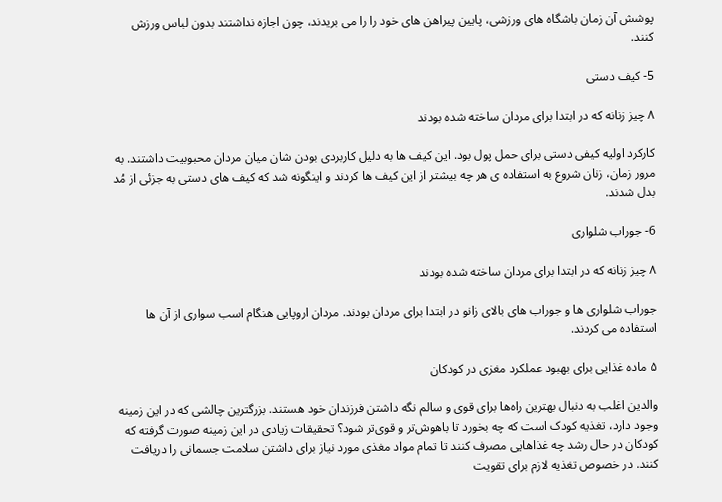پوشش آن زمان باشگاه های ورزشی، پایین پیراهن های خود را را می بریدند، چون اجازه نداشتند بدون لباس ورزش کنند.

5- کیف دستی

۸ چیز زنانه که در ابتدا برای مردان ساخته شده بودند

کارکرد اولیه کیفی دستی برای حمل پول بود. این کیف ها به دلیل کاربردی بودن شان میان مردان محبوبیت داشتند. به مرور زمان، زنان شروع به استفاده ی هر چه بیشتر از این کیف ها کردند و اینگونه شد که کیف های دستی به جزئی از مُد بدل شدند.

6- جوراب شلواری

۸ چیز زنانه که در ابتدا برای مردان ساخته شده بودند

جوراب شلواری ها و جوراب های بالای زانو در ابتدا برای مردان بودند. مردان اروپایی هنگام اسب سواری از آن ها استفاده می کردند.

۵ ماده غذایی برای بهبود عملکرد مغزی در کودکان

والدین اغلب به دنبال بهترین راه‌ها برای قوی و سالم نگه داشتن فرزندان خود هستند. بزرگترین چالشی که در این زمینه وجود دارد، تغذیه کودک است که چه بخورد تا باهوش‌تر و قوی‌تر شود؟ تحقیقات زیادی در این زمینه صورت گرفته که کودکان در حال رشد چه غذاهایی مصرف کنند تا تمام مواد مغذی مورد نیاز برای داشتن سلامت جسمانی را دریافت کنند. در خصوص تغذیه لازم برای تقویت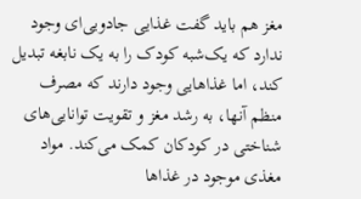مغز هم باید گفت غذایی جادویی‌ای وجود ندارد که یک‌شبه کودک را به یک نابغه تبدیل کند، اما غذاهایی وجود دارند که مصرف منظم آنها، به رشد مغز و تقویت توانایی‌های شناختی در کودکان کمک می‌کند. مواد مغذی موجود در غذاها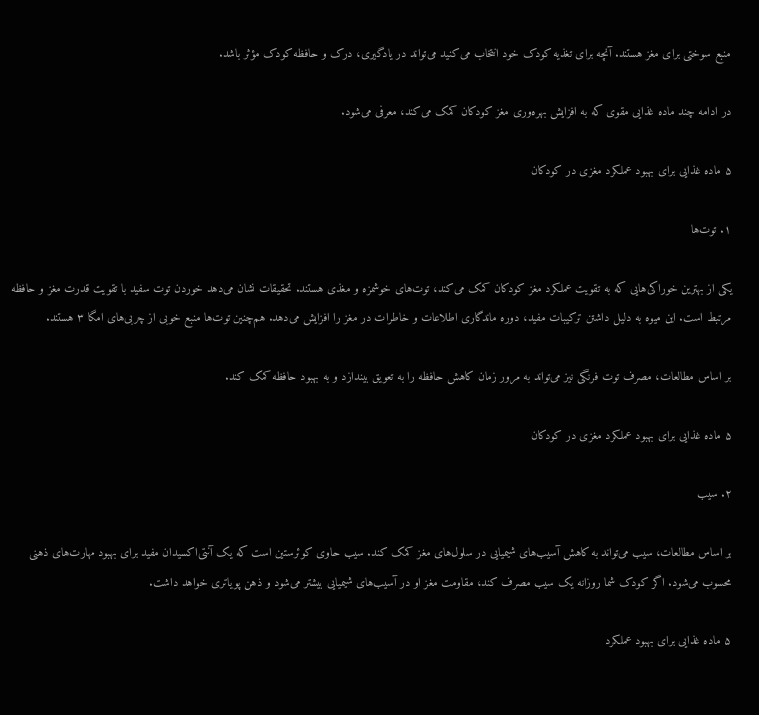منبع سوختی برای مغز هستند. آنچه برای تغذیه کودک خود انتخاب می‌کنید می‌تواند در یادگیری، درک و حافظه کودک مؤثر باشد.

در ادامه چند ماده غذایی مقوی که به افزایش بهره‌وری مغز کودکان کمک می‌کند، معرفی می‌شود.

۵ ماده غذایی برای بهبود عملکرد مغزی در کودکان

۱. توت‌ها

یکی از بهترین خوراکی‌هایی که به تقویت عملکرد مغز کودکان کمک می‌کند، توت‌های خوشمزه و مغذی هستند. تحقیقات نشان می‌دهد خوردن توت سفید با تقویت قدرت مغز و حافظه مرتبط است. این میوه به دلیل داشتن ترکیبات مفید، دوره ماندگاری اطلاعات و خاطرات در مغز را افزایش می‌دهد. هم‌چنین توت‌ها منبع خوبی از چربی‌های امگا ۳ هستند.

بر اساس مطالعات، مصرف توت فرنگی نیز می‌تواند به مرور زمان کاهش حافظه را به تعویق بیندازد و به بهبود حافظه کمک کند.

۵ ماده غذایی برای بهبود عملکرد مغزی در کودکان

۲. سیب

بر اساس مطالعات، سیب می‌تواند به کاهش آسیب‌های شیمیایی در سلول‌های مغز کمک کند. سیب حاوی کوئرستین است که یک آنتی‌اکسیدان مفید برای بهبود مهارت‌های ذهنی محسوب می‌شود. اگر کودک شما روزانه یک سیب مصرف کند، مقاومت مغز او در آسیب‌های شیمیایی بیشتر می‌شود و ذهن پویاتری خواهد داشت.

۵ ماده غذایی برای بهبود عملکرد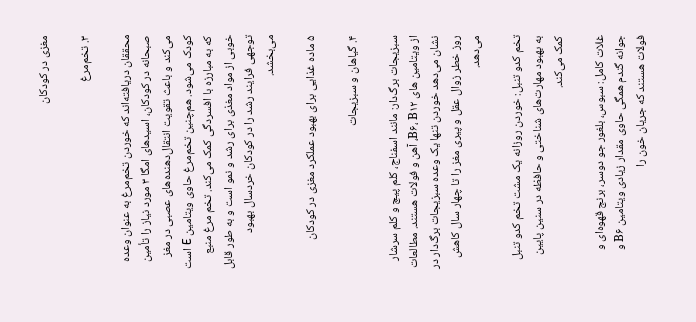مغزی در کودکان

۳. تخم‌مرغ

محققان دریافته‌اند که خوردن تخم‌مرغ به عنوان وعده صبحانه در کودکان، اسیدهای امگا ۳ مورد نیاز را تأمین می‌کند و باعث تقویت انتقال‌دهنده‌های عصبی در مغز کودک می‌شود. هم‌چنین تخم‌مرغ حاوی ویتامین E است که به مبارزه با افسردگی کمک می‌کند. تخم مرغ منبع خوبی از مواد مغذی برای رشد و نمو است و به طور قابل توجهی فرایند رشد را در کودکان خردسال بهبود می‌بخشد.

۵ ماده غذایی برای بهبود عملکرد مغزی در کودکان

۴. گیاهان و سبزیجات

سبزیجات برگ‌دار: مانند اسفناج، کلم پیچ و کلم سرشار از ویتامین های B۶، B۱۲، آهن و فولات هستند. مطالعات نشان می‌دهد خوردن تنها یک وعده سبزیجات برگ‌دار در روز خطر زوال عقل و پیری مغز را تا چهار سال کاهش می‌دهد.

تخم کدو تنبل: خوردن روزانه یک مشت تخم کدو تنبل به بهبود مهارت‌های شناختی و حافظه در سنین پایین کمک می‌کند.

غلات کامل: سبوس، بلغور جو دوسر، برنج قهوه‌ای و جوانه گندم همگی حاوی مقدار زیادی ویتامین B۶ و فولات هستند که جریان خون را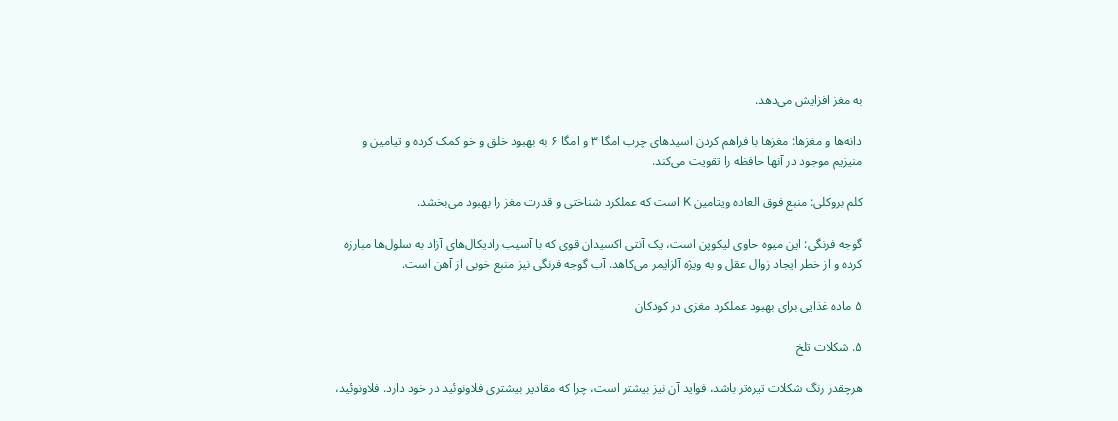به مغز افزایش می‌دهد.

دانه‌ها و مغزها: مغزها با فراهم کردن اسیدهای چرب امگا ۳ و امگا ۶ به بهبود خلق و خو کمک کرده و تیامین و منیزیم موجود در آنها حافظه را تقویت می‌کند.

کلم بروکلی: منبع فوق العاده ویتامین K است که عملکرد شناختی و قدرت مغز را بهبود می‌بخشد.

گوجه فرنگی: این میوه حاوی لیکوپن است، یک آنتی اکسیدان قوی که با آسیب رادیکال‌های آزاد به سلول‌ها مبارزه کرده و از خطر ایجاد زوال عقل و به ویژه آلزایمر می‌کاهد. آب گوجه فرنگی نیز منبع خوبی از آهن است.

۵ ماده غذایی برای بهبود عملکرد مغزی در کودکان

۵. شکلات تلخ

هرچقدر رنگ شکلات تیره‌تر باشد، فواید آن نیز بیشتر است، چرا که مقادیر بیشتری فلاونوئید در خود دارد. فلاونوئید،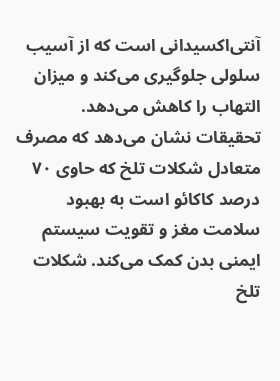آنتی‌اکسیدانی است که از آسیب سلولی جلوگیری می‌کند و میزان التهاب را کاهش می‌دهد. تحقیقات نشان می‌دهد که مصرف متعادل شکلات تلخ که حاوی ۷۰ درصد کاکائو است به بهبود سلامت مغز و تقویت سیستم ایمنی بدن کمک می‌کند. شکلات تلخ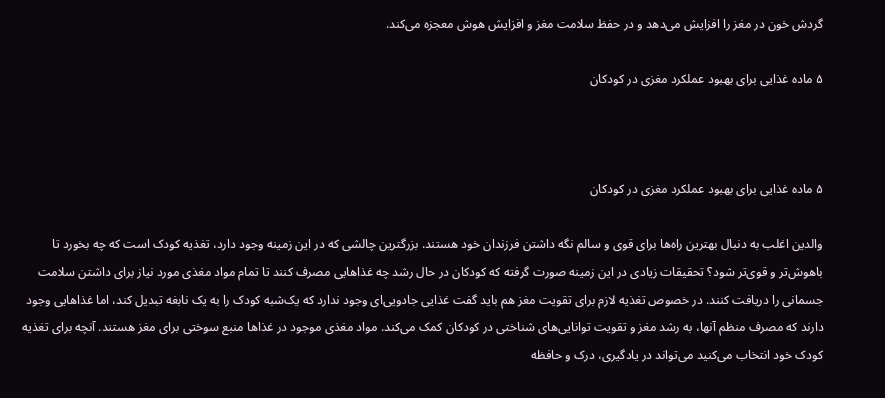گردش خون در مغز را افزایش می‌دهد و در حفظ سلامت مغز و افزایش هوش معجزه می‌کند.

۵ ماده غذایی برای بهبود عملکرد مغزی در کودکان



۵ ماده غذایی برای بهبود عملکرد مغزی در کودکان

والدین اغلب به دنبال بهترین راه‌ها برای قوی و سالم نگه داشتن فرزندان خود هستند. بزرگترین چالشی که در این زمینه وجود دارد، تغذیه کودک است که چه بخورد تا باهوش‌تر و قوی‌تر شود؟ تحقیقات زیادی در این زمینه صورت گرفته که کودکان در حال رشد چه غذاهایی مصرف کنند تا تمام مواد مغذی مورد نیاز برای داشتن سلامت جسمانی را دریافت کنند. در خصوص تغذیه لازم برای تقویت مغز هم باید گفت غذایی جادویی‌ای وجود ندارد که یک‌شبه کودک را به یک نابغه تبدیل کند، اما غذاهایی وجود دارند که مصرف منظم آنها، به رشد مغز و تقویت توانایی‌های شناختی در کودکان کمک می‌کند. مواد مغذی موجود در غذاها منبع سوختی برای مغز هستند. آنچه برای تغذیه کودک خود انتخاب می‌کنید می‌تواند در یادگیری، درک و حافظه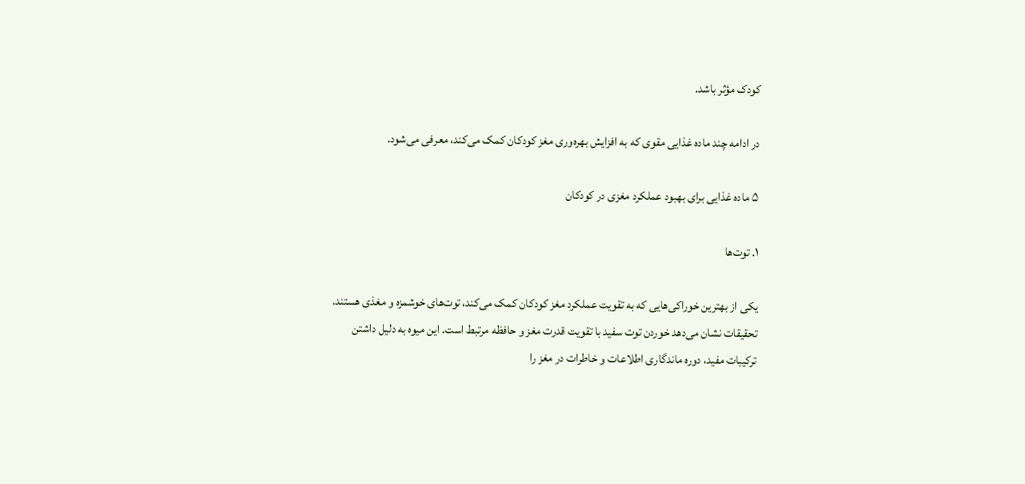کودک مؤثر باشد.

در ادامه چند ماده غذایی مقوی که به افزایش بهره‌وری مغز کودکان کمک می‌کند، معرفی می‌شود.

۵ ماده غذایی برای بهبود عملکرد مغزی در کودکان

۱. توت‌ها

یکی از بهترین خوراکی‌هایی که به تقویت عملکرد مغز کودکان کمک می‌کند، توت‌های خوشمزه و مغذی هستند. تحقیقات نشان می‌دهد خوردن توت سفید با تقویت قدرت مغز و حافظه مرتبط است. این میوه به دلیل داشتن ترکیبات مفید، دوره ماندگاری اطلاعات و خاطرات در مغز را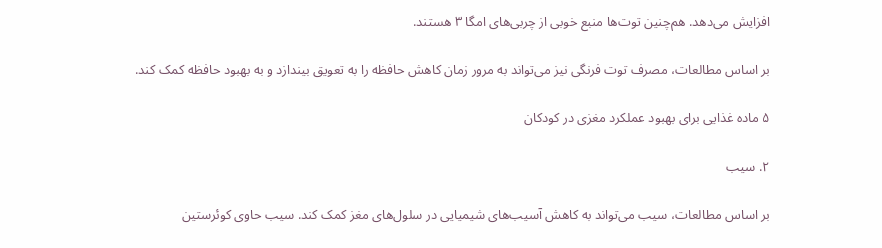افزایش می‌دهد. هم‌چنین توت‌ها منبع خوبی از چربی‌های امگا ۳ هستند.

بر اساس مطالعات، مصرف توت فرنگی نیز می‌تواند به مرور زمان کاهش حافظه را به تعویق بیندازد و به بهبود حافظه کمک کند.

۵ ماده غذایی برای بهبود عملکرد مغزی در کودکان

۲. سیب

بر اساس مطالعات، سیب می‌تواند به کاهش آسیب‌های شیمیایی در سلول‌های مغز کمک کند. سیب حاوی کوئرستین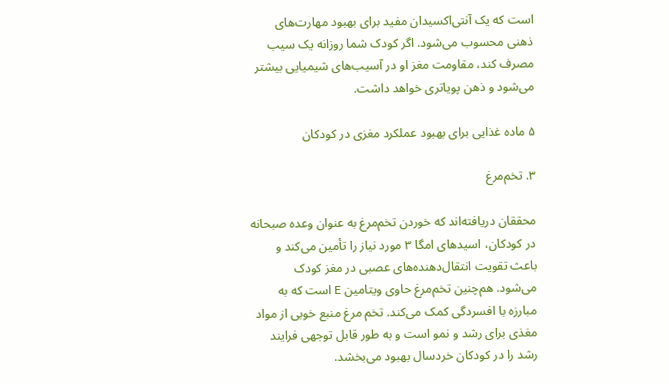است که یک آنتی‌اکسیدان مفید برای بهبود مهارت‌های ذهنی محسوب می‌شود. اگر کودک شما روزانه یک سیب مصرف کند، مقاومت مغز او در آسیب‌های شیمیایی بیشتر می‌شود و ذهن پویاتری خواهد داشت.

۵ ماده غذایی برای بهبود عملکرد مغزی در کودکان

۳. تخم‌مرغ

محققان دریافته‌اند که خوردن تخم‌مرغ به عنوان وعده صبحانه در کودکان، اسیدهای امگا ۳ مورد نیاز را تأمین می‌کند و باعث تقویت انتقال‌دهنده‌های عصبی در مغز کودک می‌شود. هم‌چنین تخم‌مرغ حاوی ویتامین E است که به مبارزه با افسردگی کمک می‌کند. تخم مرغ منبع خوبی از مواد مغذی برای رشد و نمو است و به طور قابل توجهی فرایند رشد را در کودکان خردسال بهبود می‌بخشد.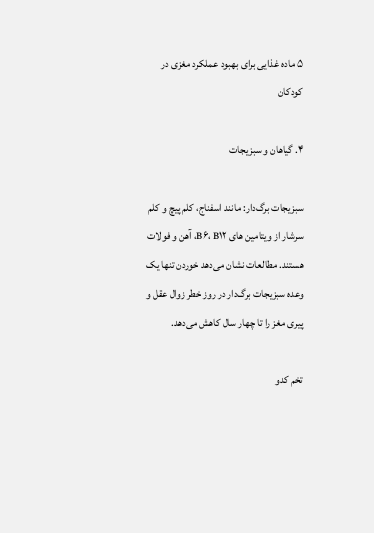۵ ماده غذایی برای بهبود عملکرد مغزی در کودکان

۴. گیاهان و سبزیجات

سبزیجات برگ‌دار: مانند اسفناج، کلم پیچ و کلم سرشار از ویتامین های B۶، B۱۲، آهن و فولات هستند. مطالعات نشان می‌دهد خوردن تنها یک وعده سبزیجات برگ‌دار در روز خطر زوال عقل و پیری مغز را تا چهار سال کاهش می‌دهد.

تخم کدو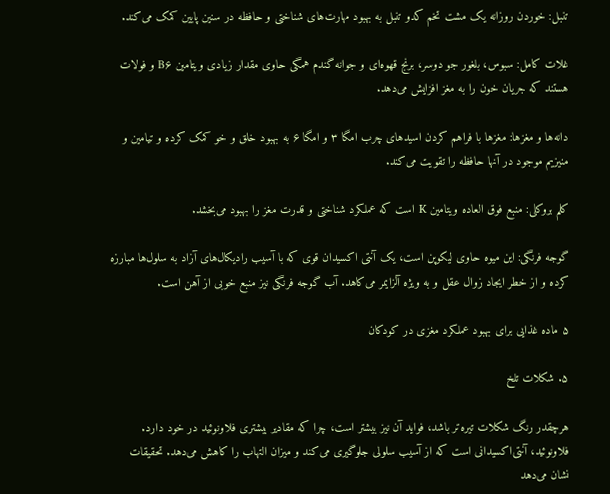تنبل: خوردن روزانه یک مشت تخم کدو تنبل به بهبود مهارت‌های شناختی و حافظه در سنین پایین کمک می‌کند.

غلات کامل: سبوس، بلغور جو دوسر، برنج قهوه‌ای و جوانه گندم همگی حاوی مقدار زیادی ویتامین B۶ و فولات هستند که جریان خون را به مغز افزایش می‌دهد.

دانه‌ها و مغزها: مغزها با فراهم کردن اسیدهای چرب امگا ۳ و امگا ۶ به بهبود خلق و خو کمک کرده و تیامین و منیزیم موجود در آنها حافظه را تقویت می‌کند.

کلم بروکلی: منبع فوق العاده ویتامین K است که عملکرد شناختی و قدرت مغز را بهبود می‌بخشد.

گوجه فرنگی: این میوه حاوی لیکوپن است، یک آنتی اکسیدان قوی که با آسیب رادیکال‌های آزاد به سلول‌ها مبارزه کرده و از خطر ایجاد زوال عقل و به ویژه آلزایمر می‌کاهد. آب گوجه فرنگی نیز منبع خوبی از آهن است.

۵ ماده غذایی برای بهبود عملکرد مغزی در کودکان

۵. شکلات تلخ

هرچقدر رنگ شکلات تیره‌تر باشد، فواید آن نیز بیشتر است، چرا که مقادیر بیشتری فلاونوئید در خود دارد. فلاونوئید، آنتی‌اکسیدانی است که از آسیب سلولی جلوگیری می‌کند و میزان التهاب را کاهش می‌دهد. تحقیقات نشان می‌دهد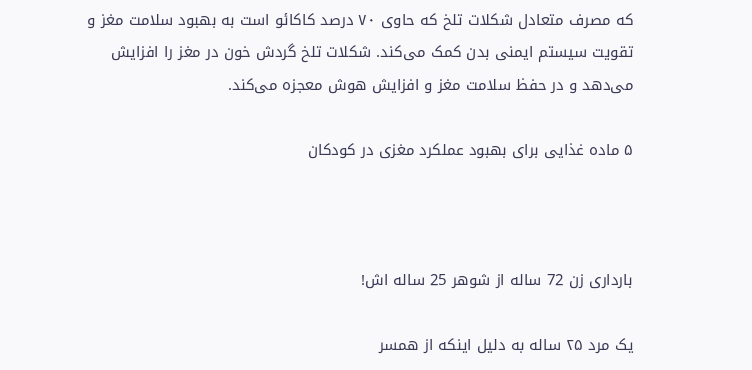که مصرف متعادل شکلات تلخ که حاوی ۷۰ درصد کاکائو است به بهبود سلامت مغز و تقویت سیستم ایمنی بدن کمک می‌کند. شکلات تلخ گردش خون در مغز را افزایش می‌دهد و در حفظ سلامت مغز و افزایش هوش معجزه می‌کند.

۵ ماده غذایی برای بهبود عملکرد مغزی در کودکان



بارداری زن 72 ساله‌ از شوهر 25 ساله اش!

یک مرد ۲۵ ساله به دلیل اینکه از همسر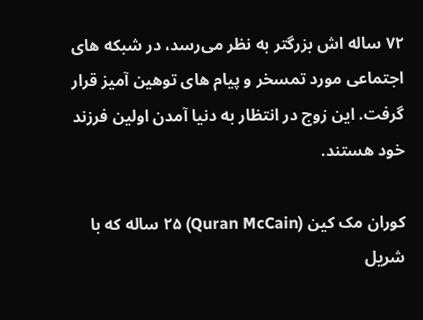۷۲ ساله ‌اش بزرگتر به نظر می‌رسد، در شبکه های اجتماعی مورد تمسخر و پیام های توهین آمیز قرار گرفت. این زوج در انتظار به دنیا آمدن اولین فرزند خود هستند.

کوران مک کین (Quran McCain) ۲۵ ساله که با شریل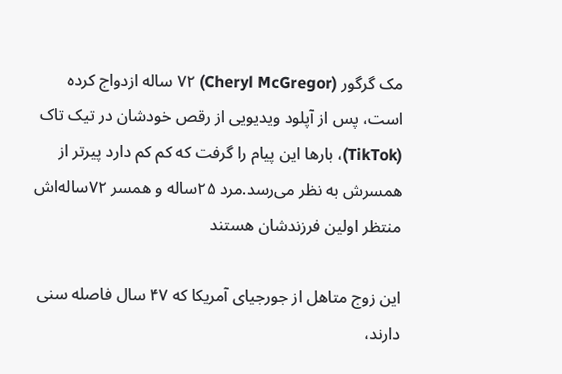مک گرگور (Cheryl McGregor) ۷۲ ساله ازدواج کرده است، پس از آپلود ویدیویی از رقص خودشان در تیک تاک (TikTok)، بارها این پیام را گرفت که کم کم دارد پیرتر از همسرش به نظر می‌رسد.مرد ۲۵ساله و همسر ۷۲ساله‌اش منتظر اولین فرزندشان هستند

این زوج متاهل از جورجیای آمریکا که ۴۷ سال فاصله سنی دارند،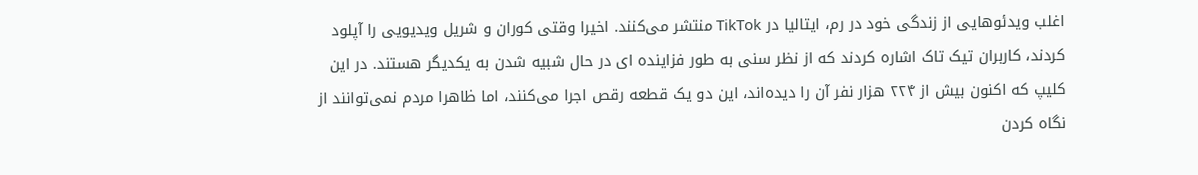اغلب ویدئوهایی از زندگی خود در رم، ایتالیا در TikTok منتشر می‌کنند. اخیرا وقتی کوران و شریل ویدیویی را آپلود کردند، کاربران تیک تاک اشاره کردند که از نظر سنی به طور فزاینده ای در حال شبیه شدن به یکدیگر هستند. در این کلیپ که اکنون بیش از ۲۲۴ هزار نفر آن را دیده‌اند، این دو یک قطعه رقص اجرا می‌کنند، اما ظاهرا مردم نمی‌توانند از نگاه کردن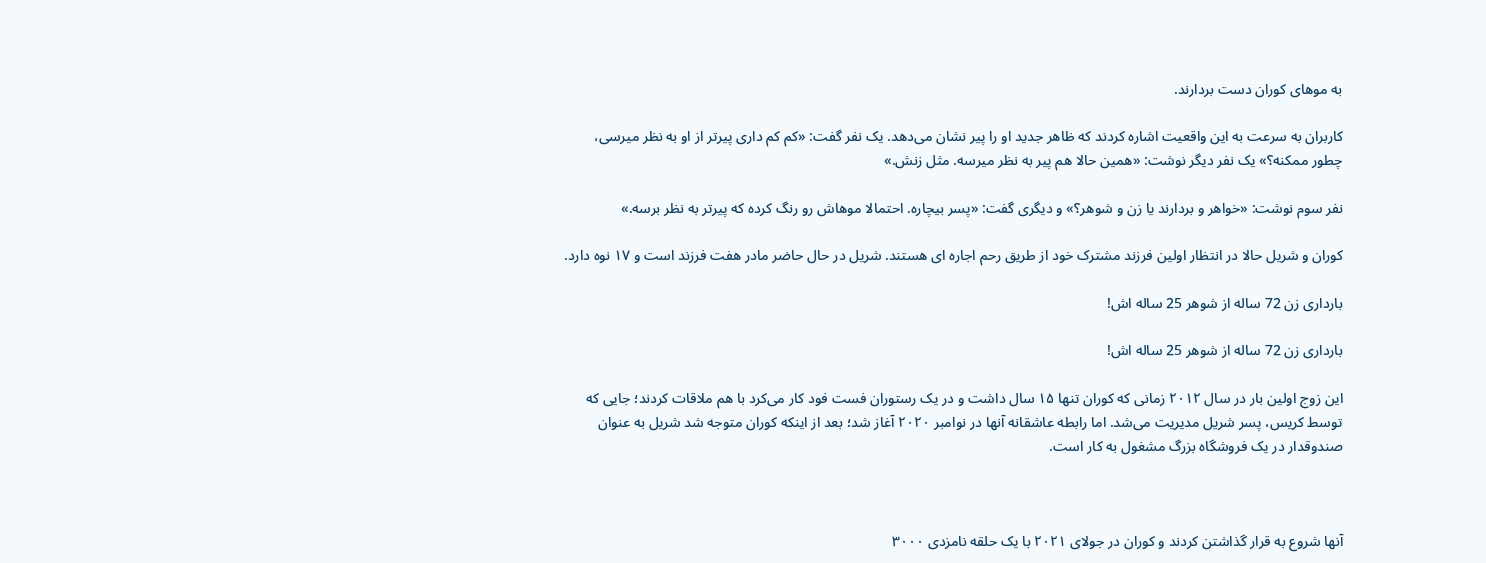به موهای کوران دست بردارند.

کاربران به سرعت به این واقعیت اشاره کردند که ظاهر جدید او را پیر نشان می‌دهد. یک نفر گفت: «کم کم داری پیرتر از او به نظر میرسی، چطور ممکنه؟» یک نفر دیگر نوشت: «همین حالا هم پیر به نظر میرسه. مثل زنش.»

نفر سوم نوشت: «خواهر و بردارند یا زن و شوهر؟» و دیگری گفت: «پسر بیچاره. احتمالا موهاش رو رنگ کرده که پیرتر به نظر برسه.»

کوران و شریل حالا در انتظار اولین فرزند مشترک خود از طریق رحم اجاره ای هستند. شریل در حال حاضر مادر هفت فرزند است و ۱۷ نوه دارد.

بارداری زن 72 ساله‌ از شوهر 25 ساله اش!

بارداری زن 72 ساله‌ از شوهر 25 ساله اش!

این زوج اولین بار در سال ۲۰۱۲ زمانی که کوران تنها ۱۵ سال داشت و در یک رستوران فست فود کار می‌کرد با هم ملاقات کردند؛ جایی که توسط کریس، پسر شریل مدیریت می‌شد. اما رابطه عاشقانه آنها در نوامبر ۲۰۲۰ آغاز شد؛ بعد از اینکه کوران متوجه شد شریل به عنوان صندوقدار در یک فروشگاه بزرگ مشغول به کار است.



آنها شروع به قرار گذاشتن کردند و کوران در جولای ۲۰۲۱ با یک حلقه نامزدی ۳۰۰۰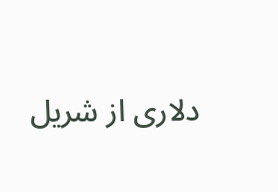دلاری از شریل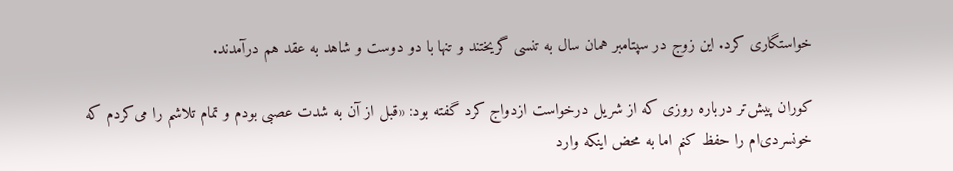خواستگاری کرد. این زوج در سپتامبر همان سال به تنسی گریختند و تنها با دو دوست و شاهد به عقد هم درآمدند.

کوران پیش‌تر درباره روزی که از شریل درخواست ازدواج کرد گفته بود: «قبل از آن به شدت عصبی بودم و تمام تلاشم را می‌کردم که خونسردی‌ام را حفظ کنم اما به محض اینکه وارد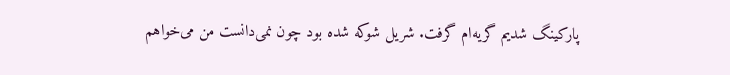پارکینگ شدیم گریه‌ام گرفت. شریل شوکه شده بود چون نمی‌دانست من می‌خواهم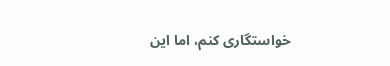خواستگاری کنم، اما این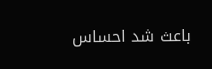باعث شد احساس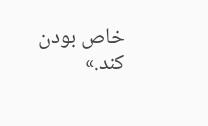خاص بودن کند.»